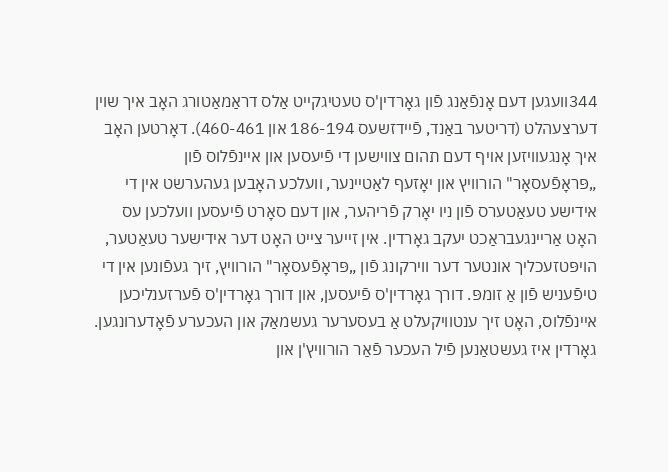344וועגען דעם אָנפֿאַנג פֿון גאָרדין'ס טעטיגקייט אַלס דראַמאַטורג האָב איך שוין דערצעהלט (דריטער באַנד, פֿיידזשעס 186-194 און 460-461). דאָרטען האָב איך אָנגעוויזען אױף דעם תהום צווישען די פֿיעסען און איינפֿלוס פֿון „פּראָפֿעסאָר" הורוויץ און יאָזעף לאַטיינער, וועלכע האָבען געהערשט אין די אידישע טעאַטערס פֿון ניו יאָרק פֿריהער, און דעם סאָרט פֿיעסען וועלכען עס האָט אַריינגעבראַכט יעקב גאָרדין. אין זייער צייט האָט דער אידישער טעאַטער, הויפּטזעכליך אונטער דער ווירקונג פֿון „פּראָפֿעסאָר" הורוויץ, זיך געפֿונען אין די טיפֿעניש פֿון אַ זומפּ. דורך גאָרדין'ס פֿיעסען, און דורך גאָרדין'ס פֿערזענליכען איינפֿלוס, האָט זיך ענטוויקעלט אַ בעסערער געשמאַק און העכערע פֿאָדערונגען. גאָרדין איז געשטאַנען פֿיל העכער פֿאַר הורוויץ'ן און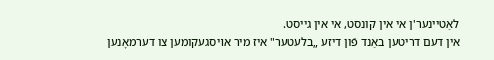לאַטיינער'ן אי אין קונסט, אי אין גייסט.
אין דעם דריטען באַנד פֿון דיזע „בלעטער" איז מיר אױסגעקומען צו דערמאָנען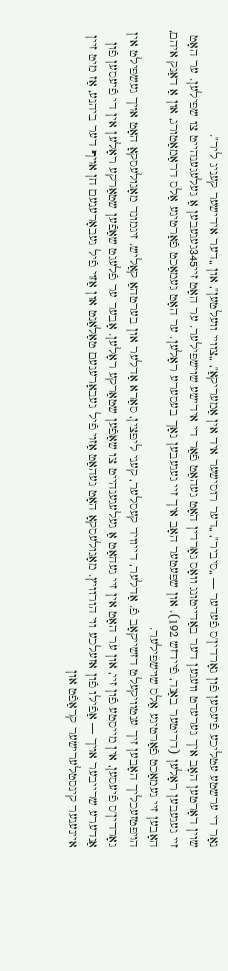נאָר די ערשטע עטליכע פֿיעסען פֿון גאָרדין'ס פֿעדער — „סיביר", „דער רוסישער איד אין אַמעריקאַ", „צוויי וועלטען", און „דער אידישער קעניג ליר".
שוין דאָרטען האָב איך גערעדט וועגען דער באַדייטונג וואָס גאָרדין האָט געהאַט פֿאַר די אידישע שוישפּילער. ער האָט זיי345געגעבען אַ געלעגענהייט צו שפּילען. ער האָט זיי געגעבען ראָלען (דריטער באַנד, פֿיידזש 192). און שפּעטער האָב איך זיי געגעבען נאָך בעסערע ראָלען. ער האָט געמאַכט פֿאַרטיגע אַלס דראַמאַטורג, און אַ דאַנק איהם, האָבען זיי געמאַכט פֿאַרטיגע אַלס שוישפּילער.
הױפּטזעכליך האָבען זיך ענטוויקעלט דזשייקאָב פֿ. אַדלער, דייוויד קעסלער, קעני ליפּצין, סאַרא אַדלער און בערטהאַ קאַליש. זיגמונד מאָגולעסקאָ האָט אױך געשפּילט אין גאָרדין'ס פֿיעסען, אין מייסטע פֿון זיי, און ער האָט אין זיי געהאַט אַ געלעגענהייט צו שאַפֿען שטאַרקע ראָלען. אָבער ער פֿלעגט שאַפֿען שטאַרקע ראָלען אין די פֿיעסען פֿון אַנדערע שרייבער אױך — אַפֿילו פֿון אזעלכע ווי הורוויץ. מאָגולעסקאָ האָט געהאַט אַזױ פֿיל געבאָרענעם טאַלאַנט און אַזױ פֿיל געבאָרענעם חן אױף דער ביהנע, אַז מיט זיין איינענער קינסטלערישער קראַפֿט און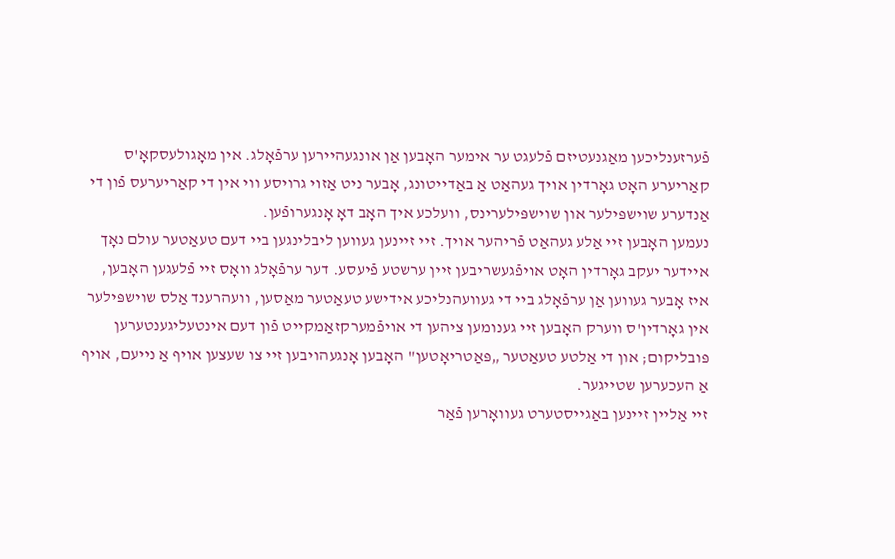פֿערזענליכען מאַגנעטיזם פֿלעגט ער אימער האָבען אַן אונגעהיירען ערפֿאָלג. אין מאָגולעסקאָ'ס קאַריערע האָט גאָרדין אױך געהאַט אַ באַדייטונג, אָבער ניט אַזױ גרויסע ווי אין די קאַריערעס פֿון די אַנדערע שוישפּילער און שוישפּילערינס, וועלכע איך האָב דאָ אָנגערופֿען.
נעמען האָבען זיי אַלע געהאַט פֿריהער אױך. זיי זיינען געווען ליבלינגען בײ דעם טעאַטער עולם נאָך אײדער יעקב גאָרדין האָט אױפֿגעשריבען זיין ערשטע פֿיעסע. דער ערפֿאָלג וואָס זיי פֿלעגען האָבען, איז אָבער געווען אַן ערפֿאָלג בײ די געוועהנליכע אידישע טעאַטער מאַסען, וועהרענד אַלס שוישפּילער אין גאָרדין'ס ווערק האָבען זיי גענומען ציהען די אױפֿמערקזאַמקייט פֿון דעם אינטעליגענטערען פּובליקום; און די אַלטע טעאַטער „פּאַטריאָטען" האָבען אָנגעהויבען זיי צו שעצען אױף אַ נײעם, אױף אַ העכערען שטייגער.
זיי אַליין זיינען באַגייסטערט געוואָרען פֿאַר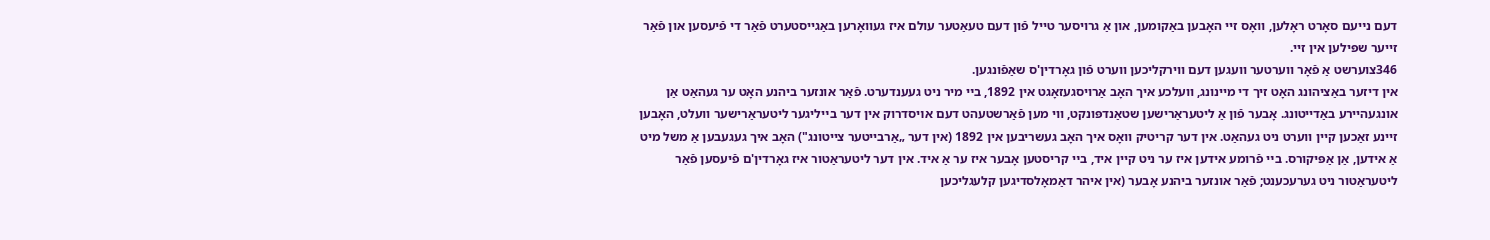דעם נײעם סאָרט ראָלען, וואָס זיי האָבען באַקומען, און אַ גרויסער טייל פֿון דעם טעאַטער עולם איז געוואָרען באַגייסטערט פֿאַר די פֿיעסען און פֿאַר זייער שפּילען אין זיי.
346צוערשט אַ פֿאָר ווערטער וועגען דעם ווירקליכען ווערט פֿון גאָרדין'ס שאַפֿונגען.
אין דיזער באַציהונג האָט זיך די מיינונג, וועלכע איך האָב אַרויסגעזאָגט אין 1892, בײ מיר ניט געענדערט. פֿאַר אונזער ביהנע האָט ער געהאַט אַן אונגעהיירע באַדייטונג. אָבער פֿון אַ ליטעראַרישען שטאַנדפּונקט, ווי מען פֿאַרשטעהט דעם אױסדרוק אין דער בײליגער ליטעראַרישער וועלט, האָבען זיינע זאַכען קיין ווערט ניט געהאַט. אין דער קריטיק וואָס איך האָב געשריבען אין 1892 (אין דער „אַרבייטער צייטונג") האָב איך געגעבען אַ משל מיט אַ אידען, אַן אַפּיקורס. בײ פֿרומע אידען איז ער ניט קיין איד, בײ קריסטען אָבער איז ער אַ איד. אין דער ליטעראַטור איז גאָרדין'ם פֿיעסען פֿאַר ליטעראַטור ניט גערעכענט; פֿאַר אונזער ביהנע אָבער (אין איהר דאַמאָלסדיגען קלעגליכען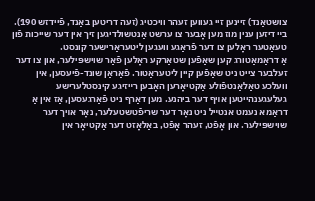צושטאַנד) זיינען זיי געווען זעהר וויכטיג (זעה דריטען באַנד, פֿיידזש 190). בײ דיזען ענין מוז מען אָבער צו ערשט אַנטשולדיגען זיך אין דער שייכות פֿון טעאַטער ראָלען צו דער פֿראַגע וועגען ליטעראַרישער קונסט.
אַ דראַמאַטורג קען שאַפֿען שטאַרקע ראָלען פֿאַר שוישפּילער, און צו דער זעלבער צייט ניט שאַפֿען קיין ליטעראַטור. פֿאַראַן שונד-פֿיעסען, אין וועלכע טאַלאַנטפֿולע אַקטיאָרען האָבען רײזיגע קינסטלערישע געלעגענהייטען אױף דער ביהנע. מען דאַרף ניט פֿאַרגעסען, אַז אין אַ דראַמא נעמט אנטײל ניט נאָר דער שריפֿטשטעלער, נאָר אױך דער שוישפּילער. און אָפֿט, זעהר אָפֿט, באַלאָזט דער אַקטיאָר אין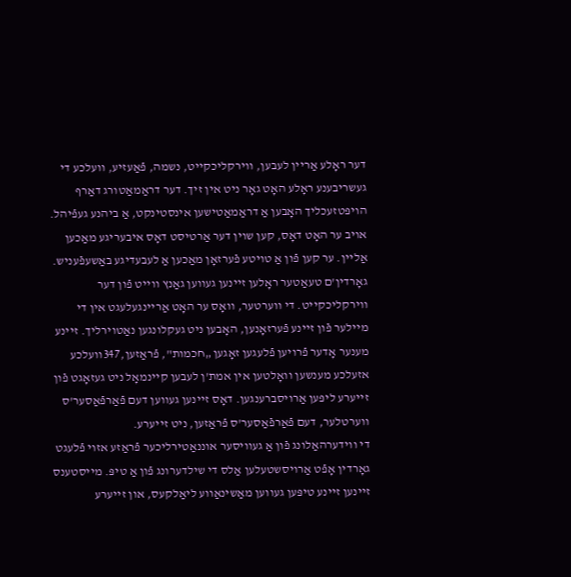דער ראָלע אַריין לעבען, ווירקליכקייט, נשמה, פֿאַעזיע, וועלכע די געשריבענע ראָלע האָט גאָר ניט אין זיך. דער דראַמאַטורג דאַרף הױפּטזעכליך האָבען אַ דראַמאַטישען אינסטינקט, אַ ביהנע געפֿיהל. אױב ער האָט דאָס, קען שױן דער אַרטיסט דאָס איבעריגע מאַכען אַליין. ער קען פֿון אַ טויטע פֿערזאָן מאַכען אַ לעבעדיגע באַשעפֿעניש.
גאָרדין'ם טעאַטער ראָלען זיינען געווען גאַנץ ווייט פֿון דער ווירקליכקייט. די ווערטער, וואָס ער האָט אַריינגעלעגט אין די מײלער פֿון זיינע פֿערזאָנען, האָבען ניט געקלונגען נאַטוירליך. זיינע מענער אָדער פֿרויען פֿלעגען זאָגען „חכמות", פֿראַזען,347וועלכע אזעלכע מענשען וואָלטען אין אמת'ן לעבען קיינמאָל ניט געזאָגט פֿון זייערע ליפּען אַרויסברענגען. דאָס זיינען געווען דעם פֿאַרפֿאַסער'ס ווערטלער, דעם פֿאַרפֿאַסער'ס פֿראַזען, ניט זייערע.
די ווידערהאַלונג פֿון אַ געוויסער אוננאַטירליכער פֿראַזע אזױ פֿלעגט גאָרדין אָפֿט אַרויסשטעלען אַלס די שילדערונג פֿון אַ טיפּ. מייסטענס זיינען זיינע טיפּען געווען מאַשינאַװע ליאַלקעס, און זייערע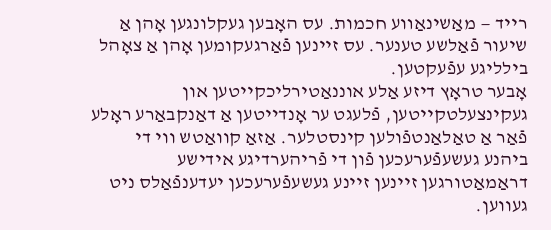רייד — מאַשינאַװע חכמות. עס האָבען געקלונגען אָהן אַ שיעור פֿאַלשע טענער. עס זיינען פֿאַרגעקומען אָהן אַ צאָהל בילליגע עפֿעקטען.
אָבער טראָץ דיזע אַלע אוננאַטירליכקייטען און געקינצעלטקייטען, פֿלעגט ער אָנדײטען אַ דאַנקבאַרע ראָלע פֿאַר אַ טאַלאַנטפֿולען קינסטלער. אַזאַ קוואַטש ווי די ביהנע געשעפֿערעכען פֿון די פֿריהערדיגע אידישע דראַמאַטורגען זיינען זיינע געשעפֿערעכען יעדענפֿאַלס ניט געווען.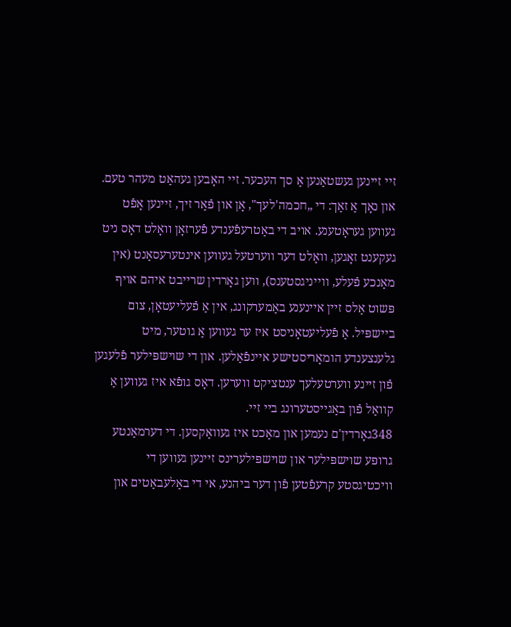זיי זיינען געשטאַנען אַ סך העכער. זיי האָבען געהאַט מעהר טעם.
און נאָך אַ זאַך: די „חכמה'לעך", אָן און פֿאַר זיך, זיינען אָפֿט געווען געראָטענע. אױב די באַטרעפֿענדע פֿערזאָן וואָלט דאָס ניט געקענט זאָגען, וואָלט דער ווערטעל געווען אינטערעסאַנט (אין מאַנכע פֿעלע, ווייניגסטענס), ווען גאָרדין שרײבט איהם אױף פּשוט אַלס זײן איינענע באַמערקונג, אין אַ פֿעליעטאָן, צום ביישפּיל. אַ פֿעליעטאָניסט איז ער געווען אַ גוטער, מיט גלענצענדע הומאָריסטישע אײנפֿאַלען. און די שוישפּילער פֿלעגען פֿון זיינע ווערטעלעך ענטציקט ווערען. דאָס גופֿא איז געווען אַ קװאַל פֿון באַגייסטערונג בײ זיי.
348גאָרדין'ם נעמען און מאַכט איז געוואַקסען. די דערמאַנטע גרופּע שוישפּילער און שוישפּילערינס זיינען געווען די וויכטיגסטע קרעפֿטען פֿון דער ביהנע, אי די באַלעבאַטים און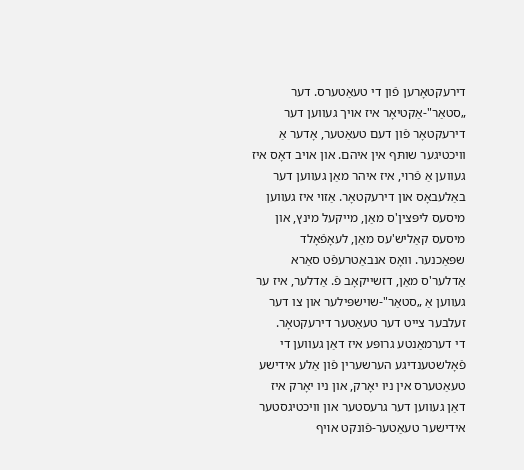דירעקטאָרען פֿון די טעאַטערס. דער „סטאַר"-אַקטיאָר איז אױך געווען דער דירעקטאָר פֿון דעם טעאַטער, אָדער אַ וויכטיגער שותּף אין איהם. און אױב דאָס איז געווען אַ פֿרױ, איז איהר מאַן געווען דער באַלעבאָס און דירעקטאָר. אַזױ איז געווען מיסעס ליפּצין'ס מאַן, מײקעל מינץ, און מיסעס קאַליש'עס מאַן, לעאָפֿאָלד שפּאַכנער. וואָס אנבאַטרעפֿט סאַרא אַדלער'ס מאַן, דזשייקאָב פֿ. אַדלער, איז ער געווען אַ „סטאַר"-שוישפּילער און צו דער זעלבער צייט דער טעאַטער דירעקטאָר.
די דערמאַנטע גרופּע איז דאַן געווען די פֿאָלשטענדיגע הערשערין פֿון אַלע אידישע טעאַטערס אין ניו יאָרק, און ניו יאָרק איז דאַן געווען דער גרעסטער און וויכטיגסטער אידישער טעאַטער-פֿונקט אױף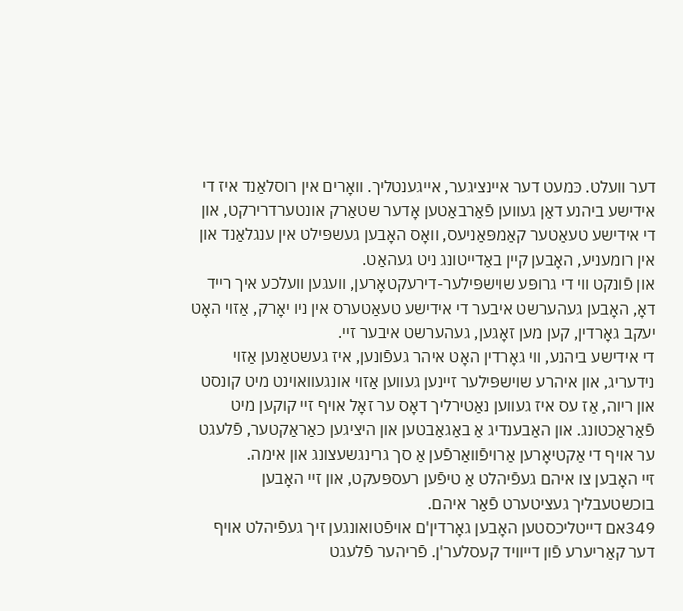דער וועלט. כּמעט דער איינציגער, אייגענטליך. וואָרים אין רוסלאַנד איז די אידישע ביהנע דאַן געווען פֿאַרבאַטען אָדער שטאַרק אונטערדרירקט, און די אידישע טעאַטער קאַמפּאַניעס, וואָס האָבען געשפּילט אין ענגלאַנד און אין רומעניע, האָבען קיין באַדייטונג ניט געהאַט.
און פֿונקט ווי די גרופּע שוישפּילער-דירעקטאָרען, וועגען וועלכע איך רייד דאָ, האָבען געהערשט איבער די אידישע טעאַטערס אין ניו יאָרק, אַזױ האָט יעקב גאָרדין, קען מען זאָגען, געהערשט איבער זיי.
די אידישע ביהנע, ווי גאָרדין האָט איהר געפֿונען, איז געשטאַנען אַזױ נידעריג, און איהרע שוישפּילער זיינען געווען אַזױ אונגעוואוינט מיט קונסט און ריוה, אַז עס איז געווען נאַטירליך דאָס ער זאָל אױף זיי קוקען מיט פֿאַראַכטונג. און האַבענדיג אַ באַגאַבטען און היציגען כאַראַקטער, פֿלעגט ער אױף די אַקטיאָרען אַרויפֿוואַרפֿען אַ סך גרינגשעצונג און אימה.
זיי האָבען צו איהם געפֿיהלט אַ טיפֿען רעספּעקט, און זיי האָבען בוכשטעבליך געציטערט פֿאַר איהם.
349אם דייטליכסטען האָבען גאָרדין'ם אױפֿטואונגען זיך געפֿיהלט אױף דער קאַריערע פֿון דייוויד קעסלער'ן. פֿריהער פֿלעגט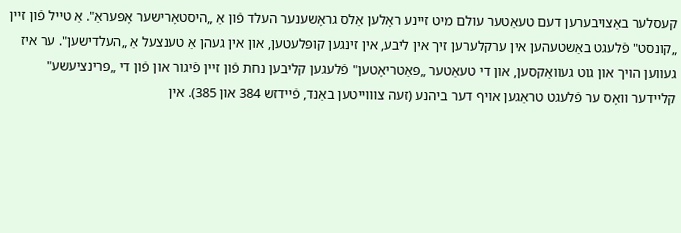קעסלער באַצויבערען דעם טעאַטער עולם מיט זיינע ראָלען אַלס גראָשענער העלד פֿון אַ „היסטאָרישער אָפּעראַ". אַ טייל פֿון זיין „קונסט" פֿלעגט באַשטעהען אין ערקלערען זיך אין ליבע, אין זינגען קופּלעטען, און אין געהן אַ טענצעל אַ „העלדישען". ער איז געווען הויך און גוט געוואַקסען, און די טעאַטער „פּאַטריאָטען" פֿלעגען קליבען נחת פֿון זיין פֿיגור און פֿון די „פּרינציעשע" קליידער וואָס ער פֿלעגט טראַגען אױף דער ביהנע (זעה צוווייטען באַנד, פֿיידזש 384 און 385). אין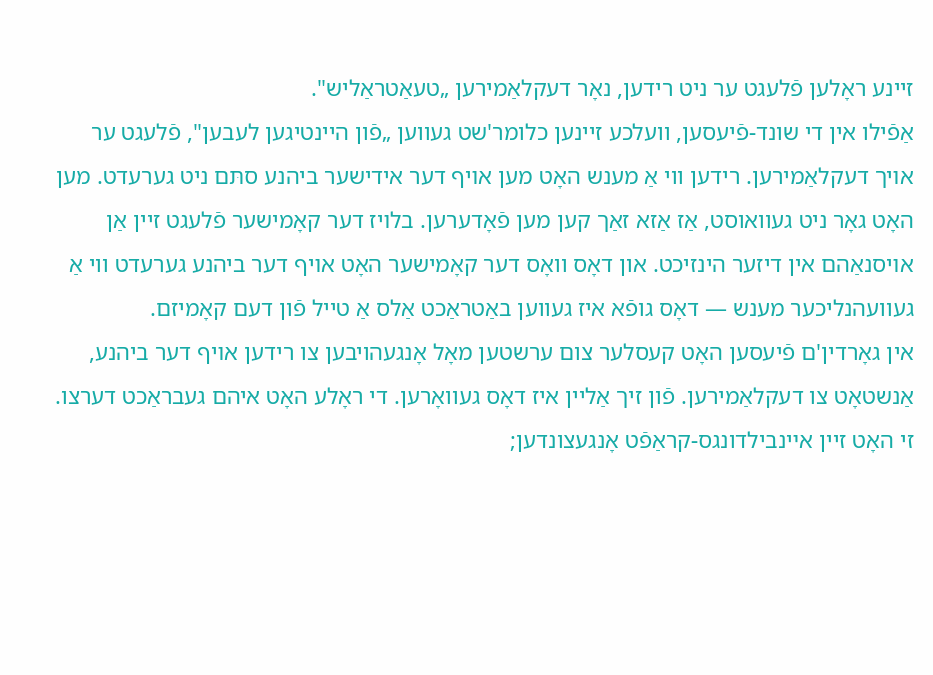זיינע ראָלען פֿלעגט ער ניט רידען, נאָר דעקלאַמירען „טעאַטראַליש".
אַפֿילו אין די שונד-פֿיעסען, וועלכע זיינען כלומר'שט געווען „פֿון היינטיגען לעבען", פֿלעגט ער אױך דעקלאַמירען. רידען ווי אַ מענש האָט מען אױף דער אידישער ביהנע סתּם ניט גערעדט. מען האָט גאָר ניט געוואוסט, אַז אַזא זאַך קען מען פֿאָדערען. בלױז דער קאָמישער פֿלעגט זיין אַן אױסנאַהם אין דיזער הינזיכט. און דאָס וואָס דער קאָמישער האָט אױף דער ביהנע גערעדט ווי אַ געוועהנליכער מענש — דאָס גופֿא איז געווען באַטראַכט אַלס אַ טייל פֿון דעם קאָמיזם.
אין גאָרדין'ם פֿיעסען האָט קעסלער צום ערשטען מאָל אָנגעהויבען צו רידען אױף דער ביהנע, אַנשטאָט צו דעקלאַמירען. פֿון זיך אַליין איז דאָס געוואָרען. די ראָלע האָט איהם געבראַכט דערצו. זי האָט זיין אײנבילדונגס-קראַפֿט אָנגעצונדען;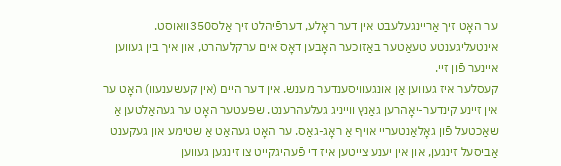ער האָט זיך אַריינגעלעבט אין דער ראָלע, דערפֿיהלט זיך אַלס350וואוסט. אינטעליגענטע טעאַטער באַזוכער האָבען דאָס אים ערקלעהרט, און איך בין געווען איינער פֿון זיי.
קעסלער איז געווען אַן אונגעוויסענדער מענש. אין דער היים (אין קעשענעוו) האָט ער אין זיינע קינדער-יאָהרען גאַנץ ווייניג געלעהרענט. שפּעטער האָט ער געהאַלטען אַ שאַכטעל פֿון גאָלאַנטעריי אױף אַ ראָג-גאַס. ער האָט געהאַט אַ שטימע און געקענט אַביסעל זינגען, און אין יענע צייטען איז די פֿעהיגקייט צו זינגען געווען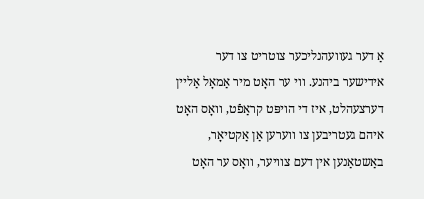אַ דער געוועהנליכער צוטריט צו דער אידישער ביהנע. ווי ער האָט מיר אַמאָל אַליין דערצעהלט, איז די הויפּט קראַפֿט, וואָס האָט איהם געטריבען צו ווערען אַן אַקטיאָר, באַשטאַנען אין דעם צוויער, וואָס ער האָט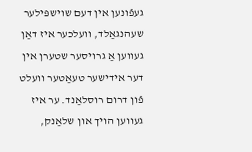געפֿונען אין דעם שוישפּילער שעהנגאַלד, וועלכער איז דאַן געווען אַ גרויסער שטערן אין דער אידישער טעאַטער וועלט פֿון דרום רוסלאַנד. ער איז געווען הויך און שלאַנק,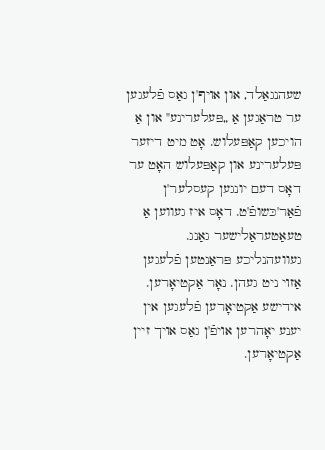שעהנגאַלד, און אױף'ן גאַס פֿלעגען ער טראַגען אַ „פּעלערינע" און אַ הויכען קאַפּעלוש. אָט מיט דיזער פּעלערינע און קאַפּעלוש האָט ער דאָס דעם יונגען קעסלער'ן פֿאַר'כּשופֿ'ט. דאָס איז געווען אַ טעאַטעראַלישער גאַנג. געוועהנליכע פּראַנטען פֿלעגען אַזױ ניט געהן. נאָר אַקטיאָרען. אידישע אַקטיאָרען פֿלעגען אין יענע יאָהרען אױפֿ'ן גאַס אױך זיין אַקטיאָרען.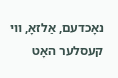נאָכדעם, אַלזאָ, ווי קעסלער האָט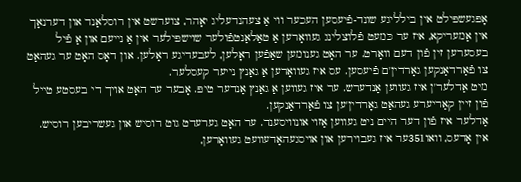אָפּגעשפּילט אין בילליגע שונד-פֿיעסען העכער ווי אַ צעהנדעליג יאָהר, צוערשט אין רוסלאַנד און דערנאָך אין אַמעריקא, איז ער כּמעט פֿלוצלינג געוואָרען אַ טאַלאַנטפֿולער שוישפּילער אין אַ נײעם און אַ פֿיל בעסערען זין פֿון דעם וואָרט. ער האָט גענומען שאַפֿען ראָלען, לעבעדיגע ראָלען. און דאָס האָט ער געהאַט צו פֿאַרדאַנקען גאָרדין'ם פֿיעסען. עס איז געוואָרען אַ גאַנץ נייער קעסלער.
מיט אַדלער'ן איז געווען אַנדערש. ער איז געווען אַ גאַנץ אַנדער טיפּ. אָבער ער האָט אױך די בעסטע טייל פֿון זיין קאַריערע געהאַט גאָרדין'ען צו פֿאַרדאַנקען.
אַדלער איז פֿון דער היים ניט געווען אַזױ אונוויסענד. ער האָט גערעדט גוט רוסיש און געשריבען רוסיש. אין אָדעס, וואו351ער איז געבוירען און אױסגעהאָדעוועט געוואָרען,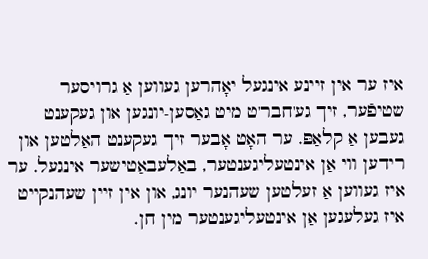איז ער אין זיינע אינגעל יאָהרען געווען אַ גרויסער שטיפֿער, זיך גע'חבר'ט מיט גאַסען-יונגען און געקענט געבען אַ קלאַפּ. ער האָט אָבער זיך געקענט האַלטען און רידען ווי אַן אינטעליגענטער, באַלעבאַטישער אינגעל. ער איז געווען אַ זעלטען שעהנער יונג, און אין זיין שעהנקייט איז געלעגען אַן אינטעליגענטער מין חן.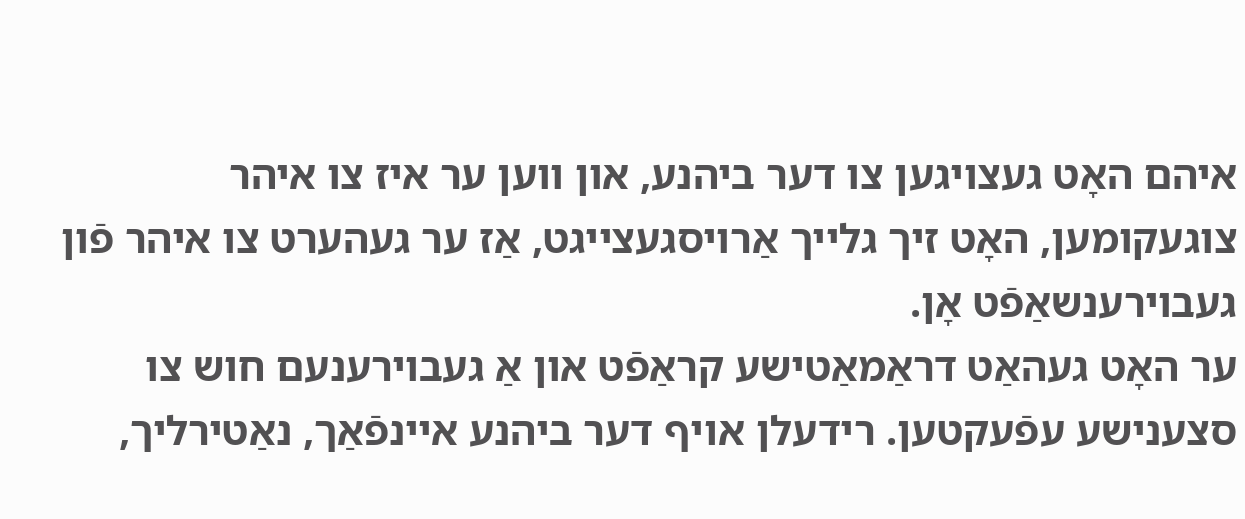איהם האָט געצויגען צו דער ביהנע, און ווען ער איז צו איהר צוגעקומען, האָט זיך גלייך אַרויסגעצייגט, אַז ער געהערט צו איהר פֿון געבוירענשאַפֿט אָן.
ער האָט געהאַט דראַמאַטישע קראַפֿט און אַ געבוירענעם חוש צו סצענישע עפֿעקטען. רידעלן אױף דער ביהנע איינפֿאַך, נאַטירליך,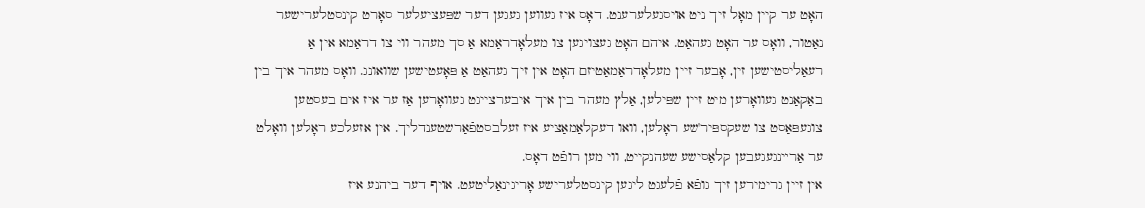האָט ער קיין מאָל זיך ניט אױסגעלערענט. דאָס איז געווען געגען דער שפּעציעלער סאָרט קינסטלערישער נאַטור, וואָס ער האָט געהאַט. איהם האָט געצויגען צו מעלאָדראַמא אַ סך מעהר ווי צו דראַמא אין אַ רעאַליסטישען זין, אָבער זיין מעלאָדראַמאַטיזם האָט אין זיך געהאַט אַ פּאָעטישען שוואונג. וואָס מעהר איך בין באַקאַנט געוואָרען מיט זיין שפּילען, אַלץ מעהר בין איך איבערצייגט געוואָרען אַז ער איז אים בעסטען צוגעפּאַסט צו שעקספּיר'שע ראָלען, וואו דעקלאַמאַציע איז זעלבסטפֿאַרשטענדליך. אין אזעלכע ראָלען וואָלט ער אַרײנגעגעבען קלאַסישע שעהנקייט, ווי מען רופֿט דאָס.
אין זיין גרימירען זיך גופֿא פֿלעגט ליגען קינסטלערישע אָריגינאַליטעט. אױף דער ביהנע איז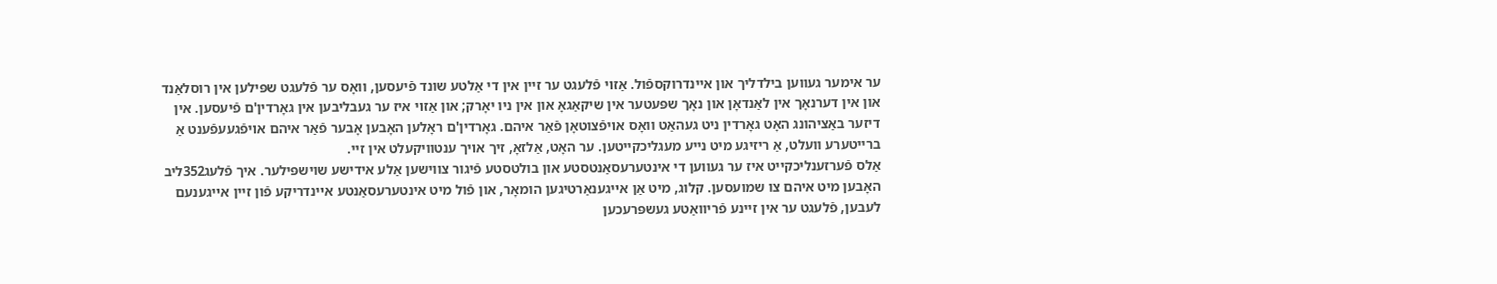ער אימער געווען בילדליך און איינדרוקספֿול. אַזױ פֿלעגט ער זיין אין די אַלטע שונד פֿיעסען, וואָס ער פֿלעגט שפּילען אין רוסלאַנד און אין דערנאָך אין לאַנדאָן און נאָך שפּעטער אין שיקאַגאָ און אין ניו יאָרק; און אַזױ איז ער געבליבען אין גאָרדין'ם פֿיעסען. אין דיזער באַציהונג האָט גאָרדין ניט געהאַט וואָס אױפֿצוטאָן פֿאַר איהם. גאָרדין'ם ראָלען האָבען אָבער פֿאַר איהם אױפֿגעעפֿענט אַ ברייטערע וועלט, אַ ריזיגע מיט נייע מעגליכקייטען. ער האָט, אַלזאָ, זיך אױך ענטוויקעלט אין זיי.
אַלס פֿערזענליכקייט איז ער געווען די אינטערעסאַנטסטע און בולטסטע פֿיגור צווישען אַלע אידישע שוישפּילער. איך פֿלעג352ליב האָבען מיט איהם צו שמועסען. קלוג, מיט אַן אײגענאַרטיגען הומאָר, און פֿול מיט אינטערעסאַנטע אײנדריקע פֿון זיין אײגענעם לעבען, פֿלעגט ער אין זיינע פֿריוואַטע געשפּרעכען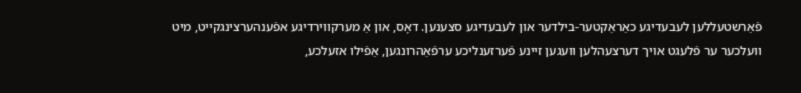פֿאַרשטעללען לעבעדיגע כאַראַקטער-בילדער און לעבעדיגע סצענען. דאָס, און אַ מערקווירדיגע אפֿענהערצינגקייט, מיט וועלכער ער פֿלעגט אױך דערצעהלען וועגען זיינע פֿערזענליכע ערפֿאַהרונגען, אַפֿילו אזעלכע,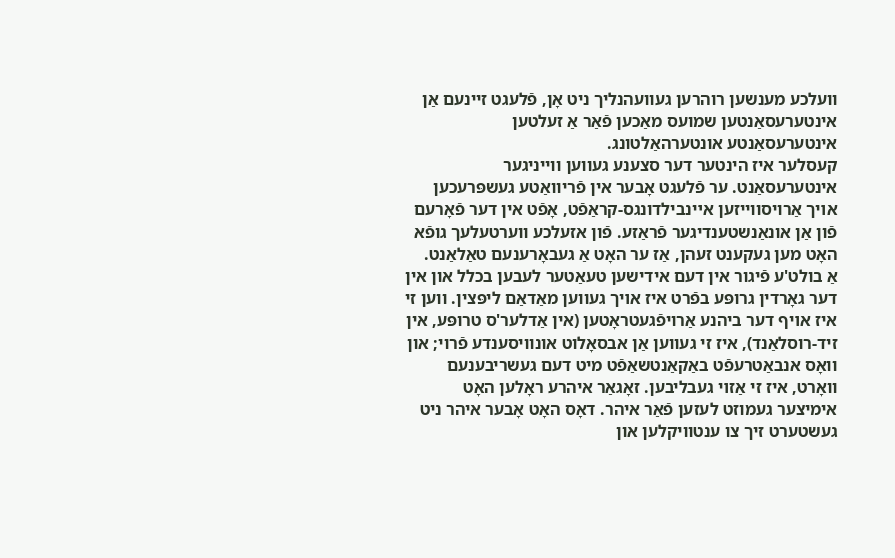וועלכע מענשען רוהרען געוועהנליך ניט אָן, פֿלעגט זיינעם אַן אינטערעסאַנטען שמועס מאַכען פֿאַר אַ זעלטען אינטערעסאַנטע אונטערהאַלטונג.
קעסלער איז הינטער דער סצענע געווען ווייניגער אינטערעסאַנט. ער פֿלעגט אָבער אין פֿריוואַטע געשפּרעכען אױך אַרויסווייזען אײנבילדונגס-קראַפֿט, אָפֿט אין דער פֿאָרעם פֿון אַן אונאַנשטענדיגער פֿראַזע. פֿון אזעלכע ווערטעלעך גופֿא האָט מען געקענט זעהן, אַז ער האָט אַ געבאָרענעם טאַלאַנט.
אַ בולט'ע פֿיגור אין דעם אידישען טעאַטער לעבען בכלל און אין דער גאָרדין גרופּע בפֿרט איז אױך געווען מאַדאַם ליפּצין. ווען זי איז אױף דער ביהנע אַרויפֿגעטראָטען (אין אַדלער'ס טרופּע, אין זיד-רוסלאַנד), איז זי געווען אַן אבסאָלוט אונוויסענדע פֿרוי; און וואָס אנבאַטרעפֿט באַקאַנטשאַפֿט מיט דעם געשריבענעם וואָרט, איז זי אַזױ געבליבען. זאָגאַר איהרע ראָלען האָט אימיצער געמוזט לעזען פֿאַר איהר. דאָס האָט אָבער איהר ניט געשטערט זיך צו ענטוויקלען און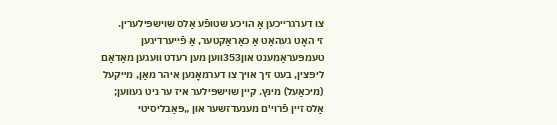צו דערגרייכען אַ הויכע שטופֿע אַלס שוישפּילערין.
זי האָט געהאַט אַ כאַראַקטער, אַ פֿייערדיגען טעמפּעראַמענט און353ווען מען רעדט וועגען מאַדאַם ליפּצין, בעט זיך אױך צו דערמאָנען איהר מאַן, מײקעל (מיכאַעל) מינץ. קיין שוישפּילער איז ער ניט געווען; אַלס זיין פֿרוי'ם מענעדזשער און „פּאַבליסיטי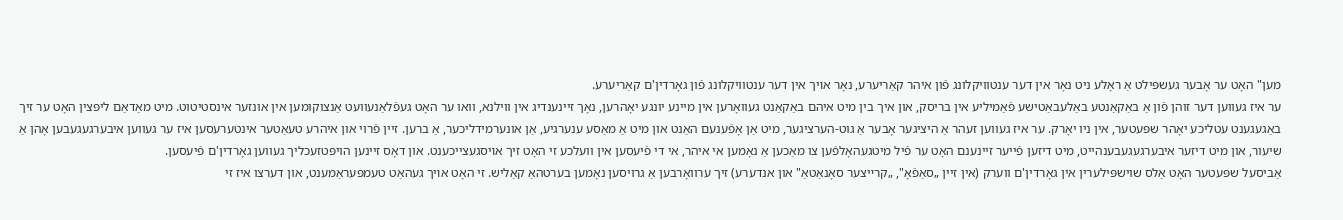מען" האָט ער אָבער געשפּילט אַ ראָלע ניט נאָר אין דער ענטוויקלונג פֿון איהר קאַריערע, נאָר אױך אין דער ענטוויקלונג פֿון גאָרדין'ם קאַריערע.
ער איז געווען דער זוהן פֿון אַ באַקאַנטע באַלעבאַטישע פֿאַמיליע אין בריסק, און איך בין מיט איהם באַקאַנט געוואָרען אין מיינע יונגע יאָהרען, נאָך זיינענדיג אין ווילנא, וואו ער האָט געפֿלאַנעוועט אַנצוקומען אין אונזער אינסטיטוט. מיט מאַדאַם ליפּצין האָט ער זיך באַגעגענט עטליכע יאָהר שפּעטער, אין ניו יאָרק. ער איז געווען זעהר אַ היציגער אָבער אַ גוט-הערציגער, מיט אַן אָפֿענעם האַנט און מיט אַ מאַסע ענערגיע, אַן אונערמידליכער, אַ ברען. זיין פֿרוי און איהרע טעאַטער אינטערעסען איז ער געווען איבערגעגעבען אָהן אַ שיעור, און מיט דיזער איבערגעגעבענהייט, מיט דיזען פֿייער זיינענם האָט ער פֿיל מיטגעהאָלפֿען צו מאַכען אַ נאָמען אי איהר, אי די פֿיעסען אין וועלכע זי האָט זיך אױסגעצייכענט. און דאָס זיינען הויפּטזעכליך געווען גאָרדין'ם פֿיעסען.
אַביסעל שפּעטער האָט אַלס שוישפּילערין אין גאָרדין'ם ווערק (אין זיין „סאַפֿאָ", „קרײצער סאָנאַטאַ" און אנדערע) זיך ערוואָרבען אַ גרויסען נאָמען בערטהאַ קאַליש. זי האָט אױך געהאַט טעמפּעראַמענט, און דערצו איז זי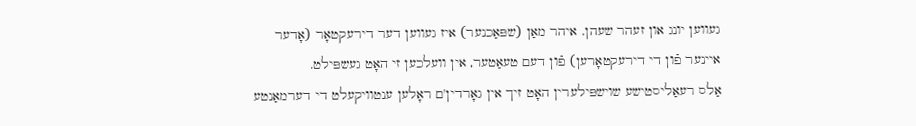געווען יונג און זעהר שעהן. איהר מאַן (שפּאַכנער) איז געווען דער דירעקטאָר (אָדער איינער פֿון די דירעקטאָרען) פֿון דעם טעאַטער, אין וועלכען זי האָט געשפּילט.
אַלס רעאַליסטישע שוישפּילערין האָט זיך אין גאָרדין'ם ראָלען ענטוויקעלט די דערמאַנטע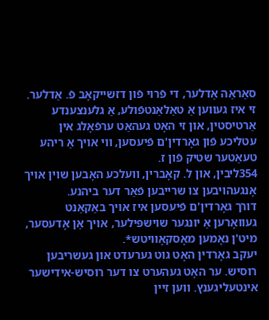סאַראַה אַדלער, די פֿרוי פֿון דזשייקאָב פֿ. אַדלער. זי איז געווען אַ טאַלאַנטפֿולע, אַ גלענצענדע אַרטיסטין, און זי האָט געהאַט ערפֿאָלג אין עטליכע פֿון גאָרדין'ם פֿיעסען, ווי אױך אַ ריהע טעאַטער שטיק פֿון ז.
354ליבין, און ל. קאָברין, וועלכע האָבען שוין אױך אָנגעהויבען צו שרייבען פֿאַר דער ביהנע.
דורך גאָרדין'ם פֿיעסען איז אױך באַקאַנט געוואָרען אַ יונגער שוישפּילער, אױך אַן אָדעסער, מיט'ן נאָמען מאָסקאָוויטש*.
יעקב גאָרדין האָט גוט גערעדט און געשריבען רוסיש. ער האָט געהערט צו דער רוסיש-אידישער אינטעליגענץ. ווען זיין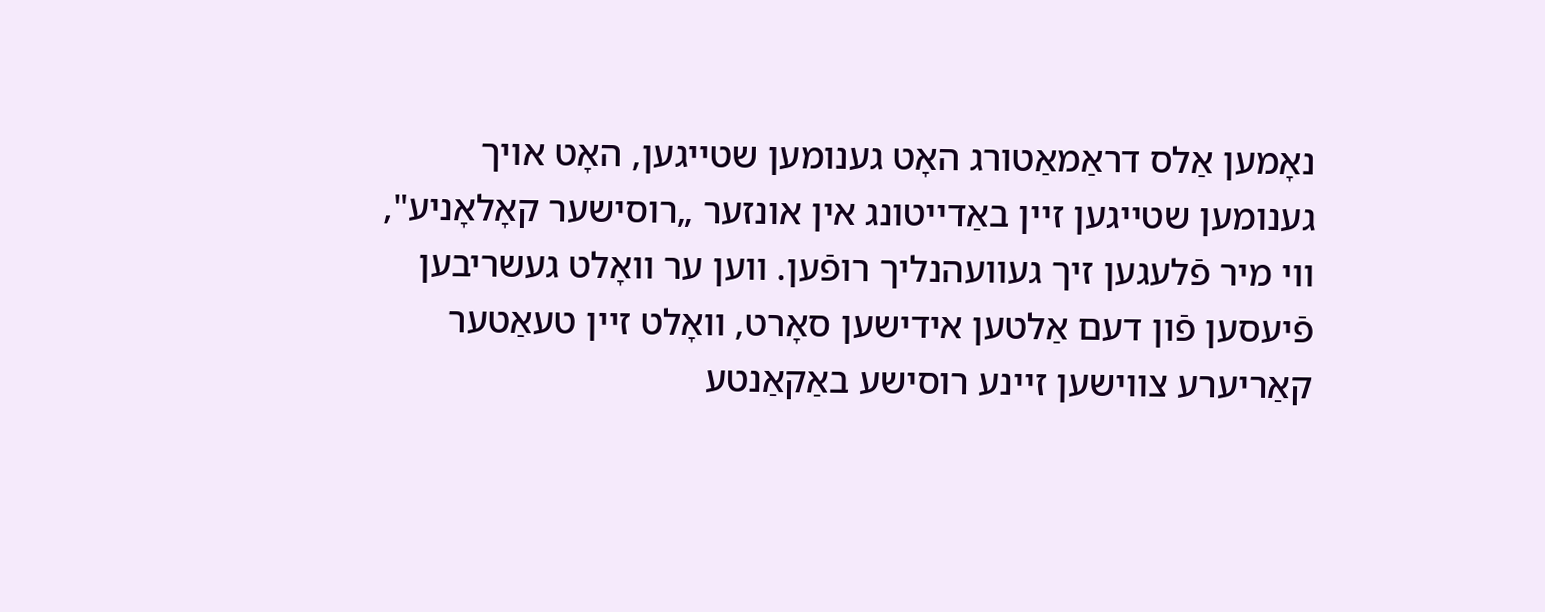נאָמען אַלס דראַמאַטורג האָט גענומען שטייגען, האָט אױך גענומען שטייגען זיין באַדייטונג אין אונזער „רוסישער קאָלאָניע", ווי מיר פֿלעגען זיך געוועהנליך רופֿען. ווען ער וואָלט געשריבען פֿיעסען פֿון דעם אַלטען אידישען סאָרט, וואָלט זיין טעאַטער קאַריערע צווישען זיינע רוסישע באַקאַנטע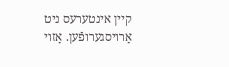קיין אינטערעס ניט אַרויסגערופֿען. אַזױ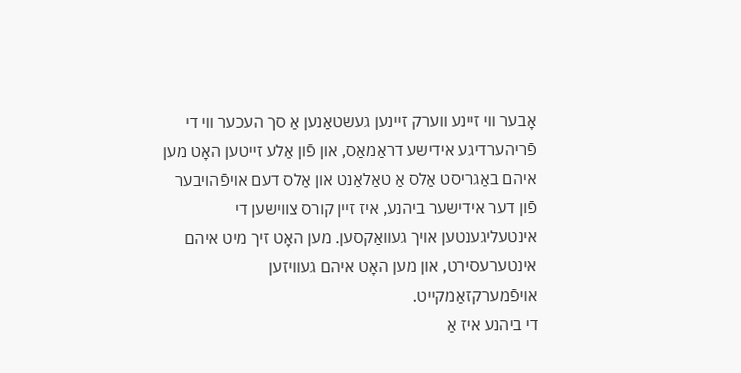אָבער ווי זיינע ווערק זיינען געשטאַנען אַ סך העכער ווי די פֿריהערדיגע אידישע דראַמאַס, און פֿון אַלע זייטען האָט מען איהם באַגריסט אַלס אַ טאַלאַנט און אַלס דעם אױפֿהויבער פֿון דער אידישער ביהנע, איז זיין קורס צווישען די אינטעליגענטען אױך געוואַקסען. מען האָט זיך מיט איהם אינטערעסירט, און מען האָט איהם געוויזען אױפֿמערקזאַמקייט.
די ביהנע איז אַ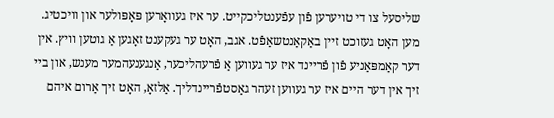שליסעל צו די טויערען פֿון עפֿענטליכקייט. ער איז געוואָרען פּאָפּולער און וויכטיג. מען האָט געזוכט זיין באַקאַנטשאַפֿט. אגב, האָט ער געקענט זאָגען אַ גוטען וויץ. אין דער קאַמפּאַניע פֿון פֿריינד איז ער געווען אַ פֿרעהליכער, אַנגענעהמער מענש, און בײ זיך אין דער היים איז ער געווען זעהר גאַסטפֿריינדליך. אַלזאָ, האָט זיך אַרום איהם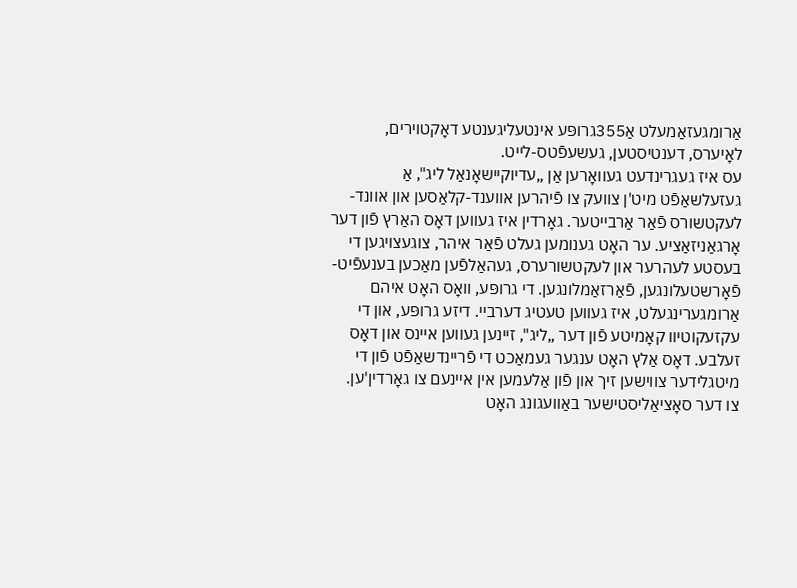אַרומגעזאַמעלט אַ355גרופּע אינטעליגענטע דאָקטוירים, לאָיערס, דענטיסטען, געשעפֿטס-לייט.
עס איז געגרינדעט געוואָרען אַן „עדיוקיישאָנאַל ליג", אַ געזעלשאַפֿט מיט'ן צוועק צו פֿיהרען אווענד-קלאַסען און אוונד-לעקטשורס פֿאַר אַרבייטער. גאָרדין איז געווען דאָס האַרץ פֿון דער אָרגאַניזאַציע. ער האָט גענומען געלט פֿאַר איהר, צוגעצויגען די בעסטע לעהרער און לעקטשורערס, געהאַלפֿען מאַכען בענעפֿיט-פֿאָרשטעלונגען, פֿאַרזאַמלונגען. די גרופּע, וואָס האָט איהם אַרומגערינגעלט, איז געווען טעטיג דערביי. דיזע גרופּע, און די עקזעקוטיוו קאָמיטע פֿון דער „ליג", זיינען געווען אײנס און דאָס זעלבע. דאָס אַלץ האָט ענגער געמאַכט די פֿריינדשאַפֿט פֿון די מיטגלידער צווישען זיך און פֿון אַלעמען אין אײנעם צו גאָרדין'ען.
צו דער סאָציאַליסטישער באַוועגונג האָט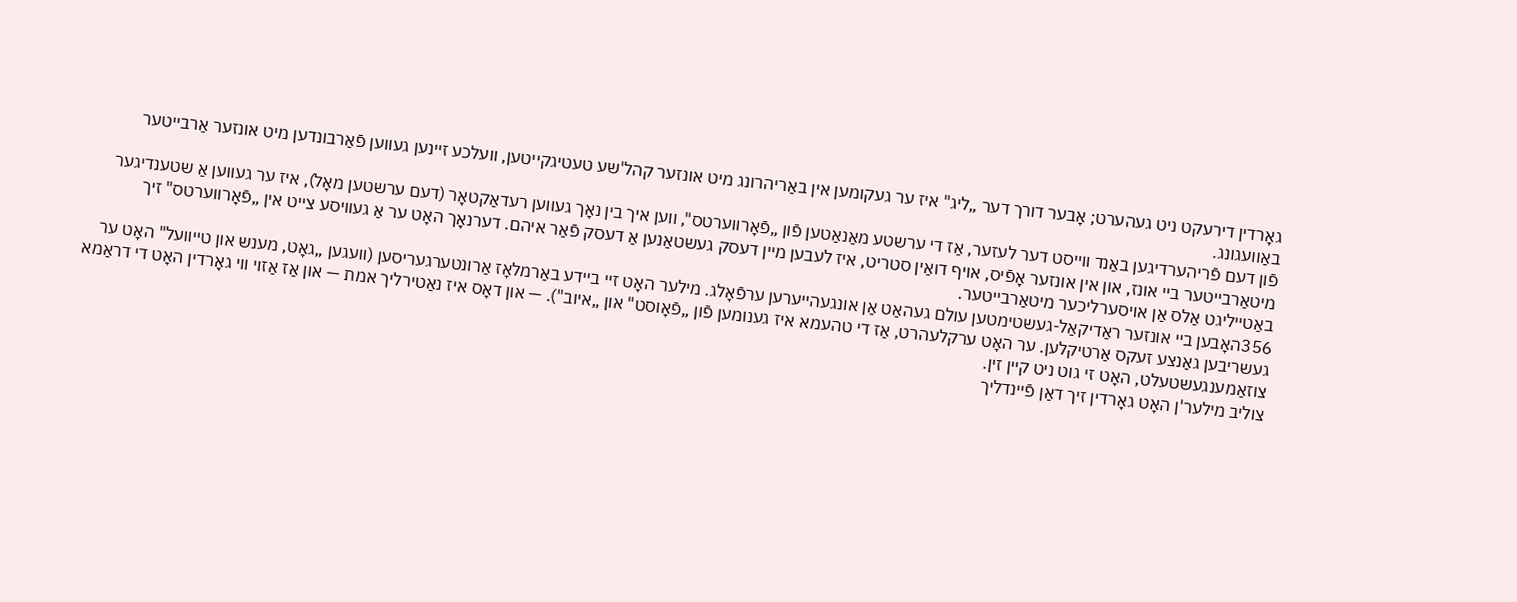גאָרדין דירעקט ניט געהערט; אָבער דורך דער „ליג" איז ער געקומען אין באַריהרונג מיט אונזער קהל'שע טעטיגקייטען, וועלכע זיינען געווען פֿאַרבונדען מיט אונזער אַרבייטער באַוועגונג.
פֿון דעם פֿריהערדיגען באַנד ווייסט דער לעזער, אַז די ערשטע מאַנאַטען פֿון „פֿאָרווערטס", ווען איך בין נאָך געווען רעדאַקטאָר (דעם ערשטען מאָל), איז ער געווען אַ שטענדיגער מיטאַרבייטער בײ אונז, און אין אונזער אָפֿיס, אױף דואַין סטריט, איז לעבען מיין דעסק געשטאַנען אַ דעסק פֿאַר איהם. דערנאָך האָט ער אַ געוויסע צייט אין „פֿאָרווערטס" זיך באַטייליגט אַלס אַן אױסערליכער מיטאַרבייטער.
356האָבען בײ אונזער ראַדיקאַל-געשטימטען עולם געהאַט אַן אונגעהײערען ערפֿאָלג. מילער האָט זיי ביידע באַרמלאָז אַרונטערגעריסען (וועגען „גאָט, מענש און טייוועל" האָט ער געשריבען גאַנצע זעקס אַרטיקלען. ער האָט ערקלעהרט, אַז די טהעמא איז גענומען פֿון „פֿאָוסט" און „איוב"). — און דאָס איז נאַטירליך אמת — און אַז אַזױ ווי גאָרדין האָט די דראַמא צוזאַמענגעשטעלט, האָט זי גוט ניט קיין זין.
צוליב מילער'ן האָט גאָרדין זיך דאַן פֿיינדליך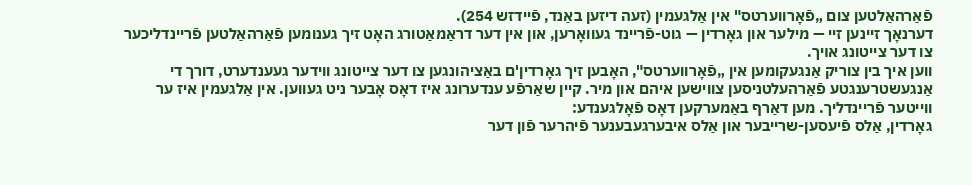פֿאַרהאַלטען צום „פֿאָרווערטס" אין אַלגעמין (זעה דיזען באַנד, פֿיידזש 254).
דערנאָך זיינען זיי — מילער און גאָרדין — גוט-פֿריינד געוואָרען, און אין דער דראַמאַטורג האָט זיך גענומען פֿאַרהאַלטען פֿריינדליכער צו דער צייטונג אױך.
ווען איך בין צוריק אַנגעקומען אין „פֿאָרווערטס", האָבען זיך גאָרדין'ם באַציהונגען צו דער צייטונג ווידער געענדערט, דורך די אַנגעשטרענגטע פֿאַרהעלטניסען צווישען איהם און מיר. קיין שאַרפֿע ענדערונג איז דאָס אָבער ניט געווען. אין אַלגעמין איז ער ווייטער פֿריינדליך. מען דאַרף באַמערקען דאָס פֿאָלגענדע:
גאָרדין, אַלס פֿיעסען-שרייבער און אַלס איבערגעבענער פֿיהרער פֿון דער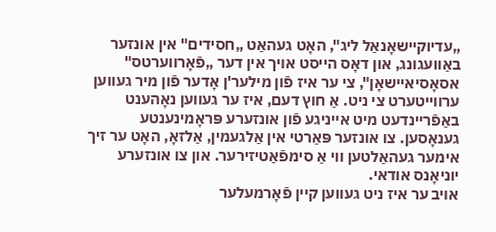„עדיוקיישאָנאַל ליג", האָט געהאַט „חסידים" אין אונזער באַוועגונג, און דאָס הייסט אױך אין דער „פֿאָרווערטס" אסאָסיאיישאָן", צי ער איז פֿון מילער'ן אָדער פֿון מיר געווען ערווייטערט צי ניט. אַ חוץ דעם, איז ער געווען נאָהענט באַפֿריינדעט מיט אײניגע פֿון אונזערע פּראָמינענטע גענאָסען. צו אונזער פּאַרטי אין אַלגעמין, אַלזאָ, האָט ער זיך אימער געהאַלטען ווי אַ סימפֿאַטיזירער. און צו אונזערע יוניאָנס אודאי.
אױב ער איז ניט געווען קיין פֿאָרמעלער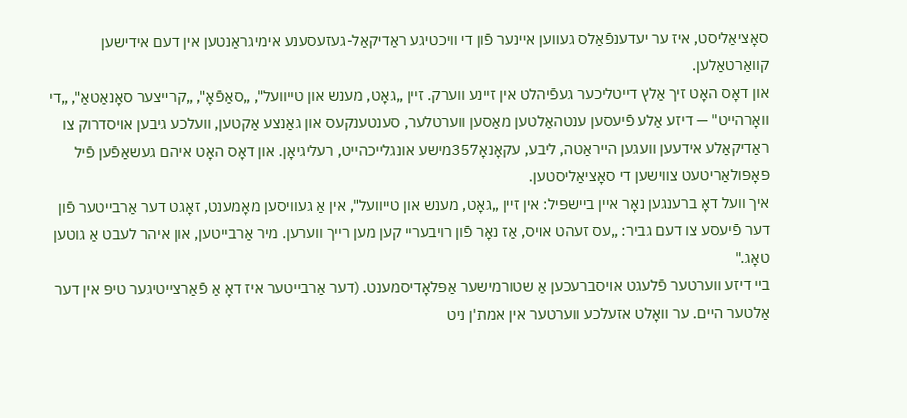סאָציאַליסט, איז ער יעדענפֿאַלס געווען איינער פֿון די וויכטיגע ראַדיקאַל-געזעסענע אימיגראַנטען אין דעם אידישען קוואַרטאַלען.
און דאָס האָט זיך אַלץ דייטליכער געפֿיהלט אין זיינע ווערק. זיין „גאָט, מענש און טייוועל", „סאַפֿאָ", „קרײצער סאָנאַטאַ", „די וואָרהייט" — דיזע אַלע פֿיעסען ענטהאַלטען מאַסען ווערטלער, סענטענקעס און גאַנצע אַקטען, וועלכע גיבען אױסדרוק צו ראַדיקאַלע אידעען וועגען הײראַטה, ליבע, עקאָנאָ357מישע אונגלייכהייט, רעליגיאָן. און דאָס האָט איהם געשאַפֿען פֿיל פּאָפּולאַריטעט צווישען די סאָציאַליסטען.
איך וועל דאָ ברענגען נאָר איין ביישפּיל: אין זיין „גאָט, מענש און טייוועל", אין אַ געוויסען מאָמענט, זאָגט דער אַרבייטער פֿון דער פֿיעסע צו דעם גביר: „עס זעהט אױס, אַז נאָר פֿון רויבעריי קען מען רייך ווערען. מיר אַרבייטען, און איהר לעבט אַ גוטען טאָג."
בײ דיזע ווערטער פֿלעגט אױסברעכען אַ שטורמישער אַפּלאָדיסמענט. (דער אַרבייטער איז דאָ אַ פֿאַרצייטיגער טיפּ אין דער אַלטער היים. ער וואָלט אזעלכע ווערטער אין אמת'ן ניט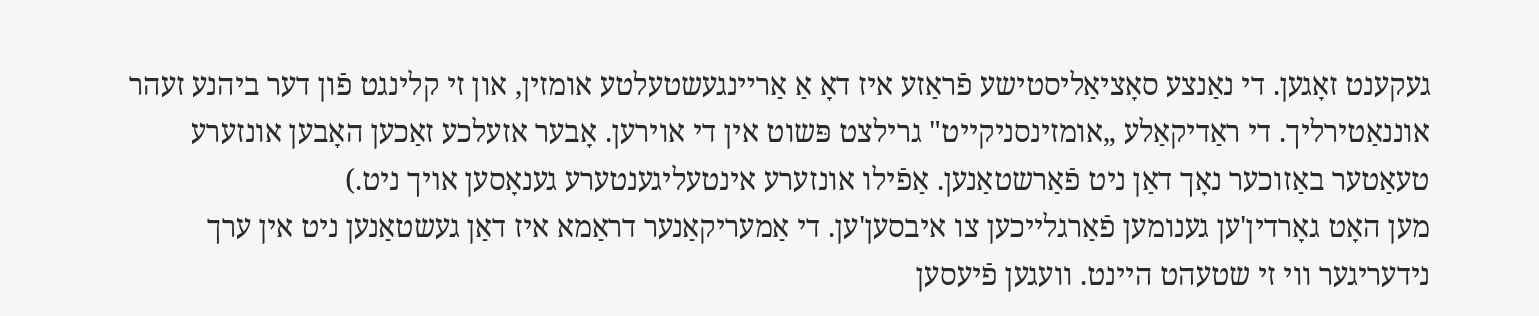געקענט זאָגען. די נאַנצע סאָציאַליסטישע פֿראַזע איז דאָ אַ אַרײנגעשטעלטע אומזין, און זי קלינגט פֿון דער ביהנע זעהר אוננאַטירליך. די ראַדיקאַלע „אומזינסניקייט" גרילצט פּשוט אין די אוירען. אָבער אזעלכע זאַכען האָבען אונזערע טעאַטער באַזוכער נאָך דאַן ניט פֿאַרשטאַנען. אַפֿילו אונזערע אינטעליגענטערע גענאָסען אױך ניט.)
מען האָט גאָרדין'ען גענומען פֿאַרגלייכען צו איבסען'ען. די אַמעריקאַנער דראַמא איז דאַן געשטאַנען ניט אין ערך נידעריגער ווי זי שטעהט היינט. וועגען פֿיעסען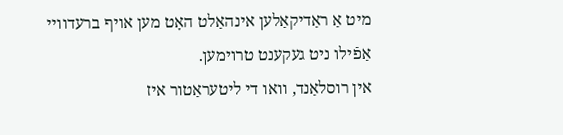מיט אַ ראַדיקאַלען אינהאַלט האָט מען אױף ברעדוויי אַפֿילו ניט געקענט טרוימען.
אין רוסלאַנד, וואו די ליטעראַטור איז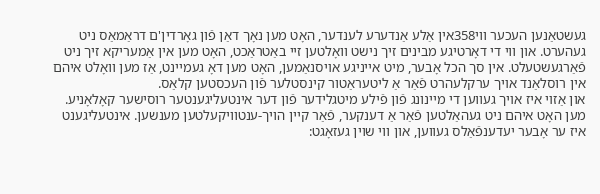געשטאַנען העכער ווי358אין אַלע אַנדערע לענדער, האָט מען נאָך דאַן פֿון גאָרדין'ם דראַמאַס ניט געהערט. און ווי די דאָרטיגע מבינים זיך נישט וואָלטען זיי באַטראַכט, האָט מען אין אַמעריקא זיך ניט פֿאַרגעשטעלט. אין סך הכל אָבער, מיט אייניגע אױסנאַמען, האָט מען דאָ געמיינט, אַז מען וואָלט איהם אין רוסלאַנד אױך ערקלעהרט פֿאַר אַ ליטעראַטור קינסטלער פֿון העכסטען קלאַס.
און אַזױ איז אױך געווען די מיינונג פֿון פֿילע מיטגלידער פֿון דער אינטעליגענטער רוסישער קאָלאָניע. מען האָט איהם ניט געהאַלטען פֿאַר אַ דענקער, פֿאַר קיין הויך-ענטוויקעלטען מענשען. אינטעליגענט איז ער אָבער יעדענפֿאַלס געווען, און ווי שוין געזאָגט: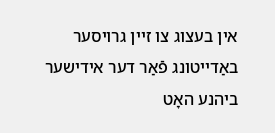אין בעצוג צו זיין גרויסער באַדייטונג פֿאַר דער אידישער ביהנע האָט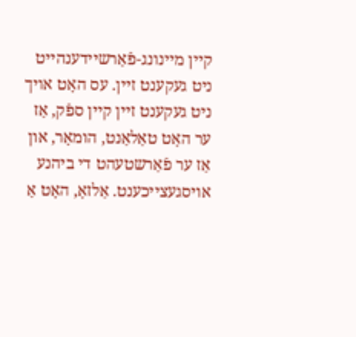קיין מיינונג-פֿאַרשיידענהייט ניט געקענט זיין. עס האָט אױך ניט געקענט זיין קיין ספֿק, אַז ער האָט טאַלאַנט, הומאָר, און אַז ער פֿאַרשטעהט די ביהנע אױסגעצייכענט. אַלזאָ, האָט אַ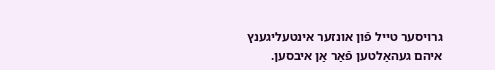גרויסער טייל פֿון אונזער אינטעליגענץ איהם געהאַלטען פֿאַר אַן איבסען.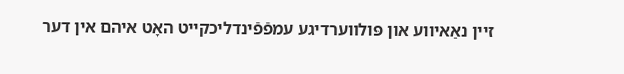זיין נאַאיווע און פּולװערדיגע עמפֿפֿינדליכקייט האָט איהם אין דער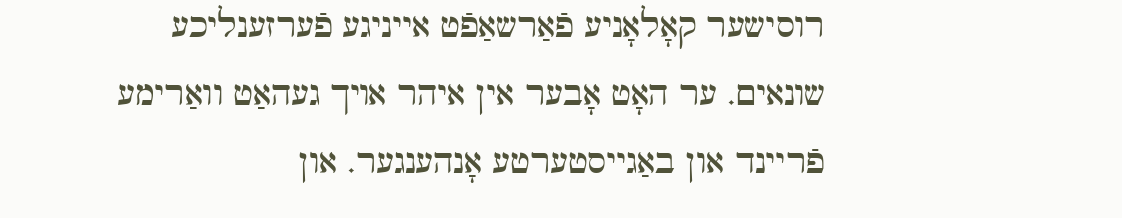רוסישער קאָלאָניע פֿאַרשאַפֿט אייניגע פֿערזענליכע שונאים. ער האָט אָבער אין איהר אױך געהאַט וואַרימע פֿריינד און באַגייסטערטע אָנהענגער. און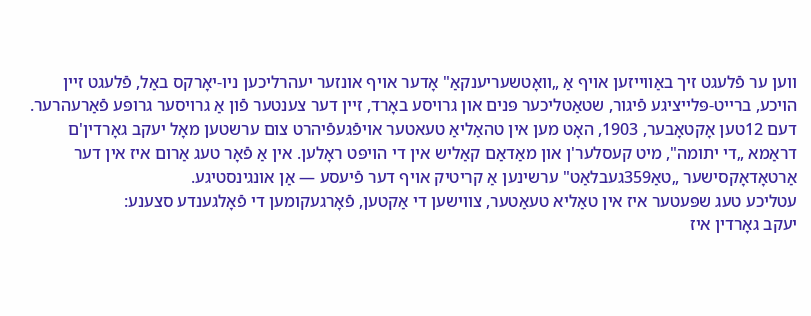ווען ער פֿלעגט זיך באַווייזען אױף אַ „וואָטשעריענקאַ" אָדער אױף אונזער יעהרליכען ניו-יאָרקס באַל, פֿלעגט זיין הויכע, ברייט-פּלייציגע פֿיגור, שטאַטליכער פּנים און גרויסע באָרד, זיין דער צענטער פֿון אַ גרויסער גרופּע פֿאַרעהרער.
דעם 12טען אָקטאָבער, 1903, האָט מען אין טהאַליאַ טעאטער אױפֿגעפֿיהרט צום ערשטען מאָל יעקב גאָרדין'ם דראַמא „די יתומה", מיט קעסלער'ן און מאַדאַם קאַליש אין די הױפּט ראָלען. אין אַ פֿאָר טעג אַרום איז אין דער אַרטאָדאָקסישער „טאַ359געבלאַט" ערשינען אַ קריטיק אױף דער פֿיעסע — אַן אונגינסטיגע.
עטליכע טעג שפּעטער איז אין טאַליא טעאַטער, צווישען די אַקטען, פֿאָרגעקומען די פֿאָלגענדע סצענע:
יעקב גאָרדין איז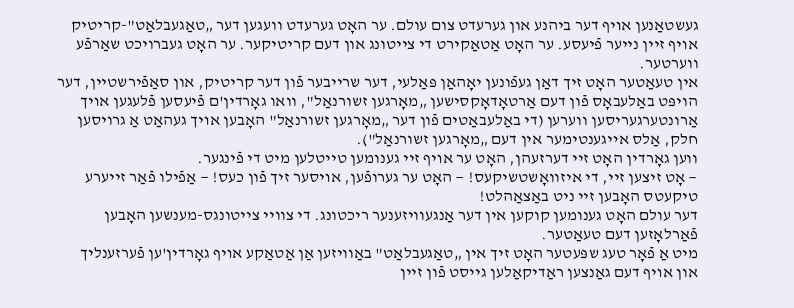געשטאַנען אױף דער ביהנע און גערעדט צום עולם. ער האָט גערעדט וועגען דער „טאַגעבלאַט"-קריטיק אױף זיין נייער פֿיעסע. ער האָט אַטאַקירט די צייטונג און דעם קריטיקער. ער האָט געברויכט שאַרפֿע ווערטער.
אין טעאַטער האָט זיך דאַן געפֿונען יאָהאַן פּאַלעי, דער שרייבער פֿון דער קריטיק, און סאַפֿירשטיין, דער הויפּט באַלעבאָס פֿון דעם אַרטאָדאָקסישען „מאָרגען זשורנאַל", וואו גאָרדין'ם פֿיעסען פֿלעגען אױך אַרונטערגעריסען ווערען (די באַלעבאַטים פֿון דער „מאָרגען זשורנאַל" האָבען אױך געהאַט אַ גרויסען חלק, אַלס אײגענטימער אין דעם „מאָרגען זשורנאַל").
ווען גאָרדין האָט זיי דערזעהן, האָט ער אױף זיי גענומען טייטלען מיט די פֿינגער.
— אָט זיצען זיי, די איזוואָשטשיקעס! — האָט ער גערופֿען, אױסער זיך פֿון כעס! — אַפֿילו פֿאַר זייערע טיקעטס האָבען זיי ניט באַצאַהלט!
דער עולם האָט גענומען קוקען אין דער אַנגעוויזענער ריכטונג. די צוויי צייטונגס-מענשען האָבען פֿאַרלאָזען דעם טעאַטער.
מיט אַ פֿאָר טעג שפּעטער האָט זיך אין „טאַגעבלאַט" באַוויזען אַן אַטאַקע אױף גאָרדין'ען פֿערזענליך און אױף דעם גאַנצען ראַדיקאַלען גייסט פֿון זיין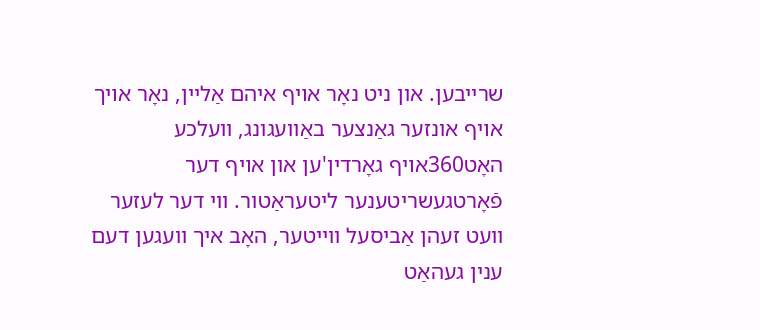שרייבען. און ניט נאָר אױף איהם אַליין, נאָר אױך אױף אונזער גאַנצער באַוועגונג, וועלכע האָט360אױף גאָרדין'ען און אױף דער פֿאָרטגעשריטענער ליטעראַטור. ווי דער לעזער וועט זעהן אַביסעל ווייטער, האָב איך וועגען דעם ענין געהאַט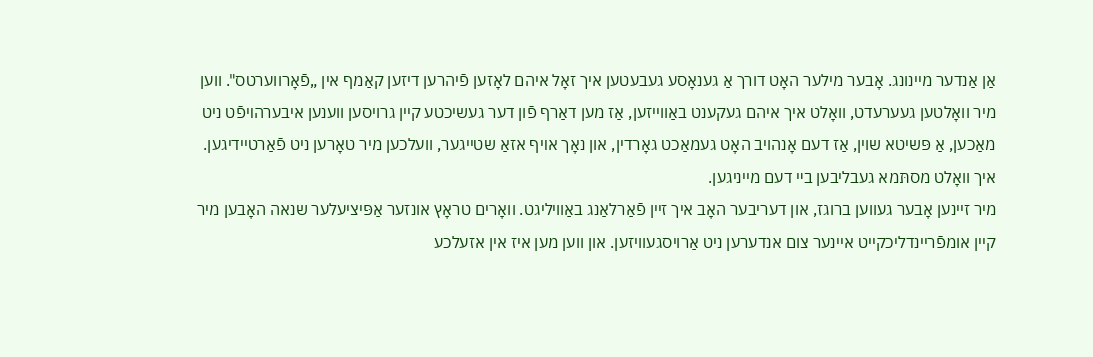אַן אַנדער מיינונג. אָבער מילער האָט דורך אַ גענאָסע געבעטען איך זאָל איהם לאָזען פֿיהרען דיזען קאַמף אין „פֿאָרווערטס". ווען מיר וואָלטען געערעדט, וואָלט איך איהם געקענט באַווייזען, אַז מען דאַרף פֿון דער געשיכטע קיין גרויסען ווענען איבערהױפֿט ניט מאַכען, אַ פּשיטא שוין, אַז דעם אָנהויב האָט געמאַכט גאָרדין, און נאָך אױף אזאַ שטייגער, וועלכען מיר טאָרען ניט פֿאַרטיידיגען. איך וואָלט מסתּמא געבליבען בײ דעם מייניגען.
מיר זיינען אָבער געווען ברוגז, און דעריבער האָב איך זיין פֿאַרלאַנג באַוויליגט. וואָרים טראָץ אונזער אַפּיציעלער שנאה האָבען מיר קיין אומפֿריינדליכקייט איינער צום אנדערען ניט אַרויסגעוויזען. און ווען מען איז אין אזעלכע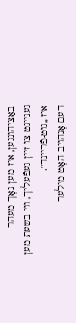באַציהונגען, איז מען נאָך מעהר גענייגט צו זיין געפֿעליך, ווי בשעת מען איז „גוט-פֿריינד".
דעם אָנהויב האָט מילער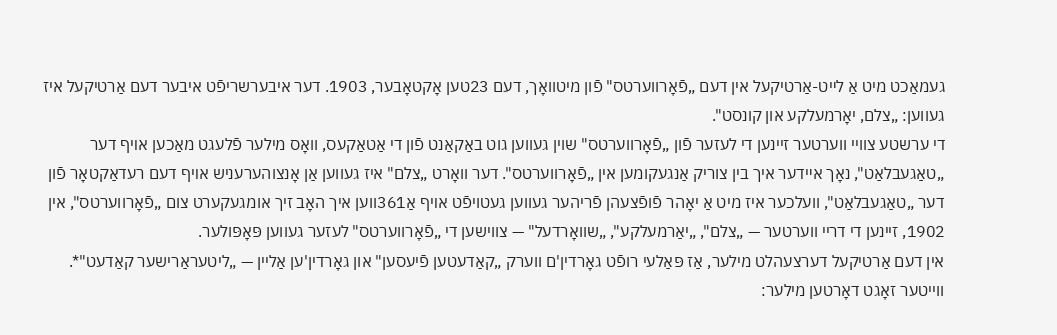געמאַכט מיט אַ לײט-אַרטיקעל אין דעם „פֿאָרווערטס" פֿון מיטוואָך, דעם 23טען אָקטאָבער, 1903. דער איבערשריפֿט איבער דעם אַרטיקעל איז געווען: „צלם, יאָרמעלקע און קונסט".
די ערשטע צוויי ווערטער זיינען די לעזער פֿון „פֿאָרווערטס" שוין געווען גוט באַקאַנט פֿון די אַטאַקעס, וואָס מילער פֿלעגט מאַכען אױף דער „טאַגעבלאַט", נאָך אײדער איך בין צוריק אַנגעקומען אין „פֿאָרווערטס". דער וואָרט „צלם" איז געווען אַן אָנצוהערעניש אױף דעם רעדאַקטאָר פֿון דער „טאַגעבלאַט", וועלכער איז מיט אַ יאָהר פֿופֿצעהן פֿריהער געווען געטויפֿט אױף אַ361ווען איך האָב זיך אומגעקערט צום „פֿאָרווערטס", אין 1902, זיינען די דריי ווערטער — „צלם", „יאַרמעלקע", „שוואָרדעל" — צווישען די „פֿאָרווערטס" לעזער געווען פּאָפּולער.
אין דעם אַרטיקעל דערצעהלט מילער, אַז פּאַלעי רופֿט גאָרדין'ם ווערק „קאַדעטען פֿיעסען" און גאָרדין'ען אַליין — „ליטעראַרישער קאַדעט"*. ווייטער זאָגט דאָרטען מילער: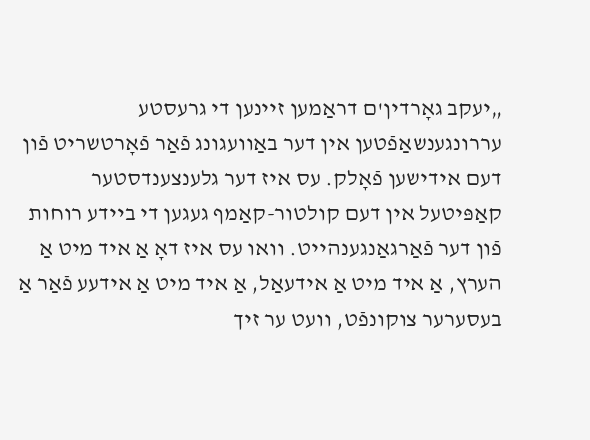„יעקב גאָרדין'ם דראַמען זיינען די גרעסטע עררונגענשאַפֿטען אין דער באַוועגונג פֿאַר פֿאָרטשריט פֿון דעם אידישען פֿאָלק. עס איז דער גלענצענדסטער קאַפּיטעל אין דעם קולטור-קאַמף געגען די בײדע רוחות פֿון דער פֿאַרגאַנגענהייט. וואו עס איז דאָ אַ איד מיט אַ הערץ, אַ איד מיט אַ אידעאַל, אַ איד מיט אַ אידעע פֿאַר אַ בעסערער צוקונפֿט, וועט ער זיך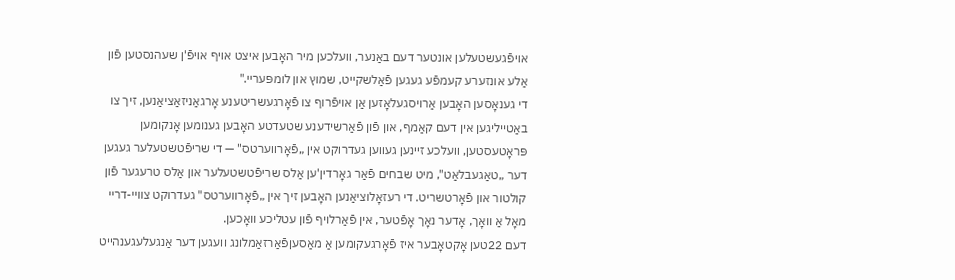אױפֿגעשטעלען אונטער דעם באַנער, וועלכען מיר האָבען איצט אױף אױפֿ'ן שעהנסטען פֿון אַלע אונזערע קעמפֿע געגען פֿאַלשקייט, שמוץ און לומפּעריי."
די גענאָסען האָבען אַרויסגעלאָזען אַן אױפֿרוף צו פֿאָרגעשריטענע אָרגאַניזאַציאַנען, זיך צו באַטייליגען אין דעם קאַמף, און פֿון פֿאַרשידענע שטעדטע האָבען גענומען אָנקומען פּראָטעסטען, וועלכע זיינען געווען געדרוקט אין „פֿאָרווערטס" — די שריפֿטשטעלער געגען דער „טאַגעבלאַט", מיט שבחים פֿאַר גאָרדין'ען אַלס שריפֿטשטעלער און אַלס טרעגער פֿון קולטור און פֿאָרטשריט. די רעזאָלוציאַנען האָבען זיך אין „פֿאָרווערטס" געדרוקט צוויי-דריי מאָל אַ וואָך, אָדער נאָך אָפֿטער, אין פֿאַרלױף פֿון עטליכע וואָכען.
דעם 22טען אָקטאָבער איז פֿאָרגעקומען אַ מאַסעןפֿאַרזאַמלונג וועגען דער אַנגעלעגענהייט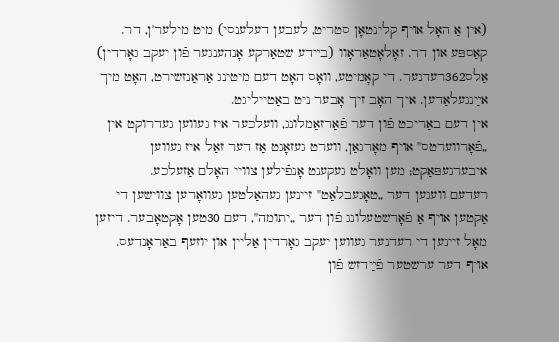(אין אַ האָל אױף קלינטאָן סטריט, לעבען דעלענסי) מיט מילער'ן, דר. קאַספּע און דר. זאָלאָטאַראָוו (בײדע שטאַרקע אָנהענגער פֿון יעקב גאָרדין) אַלס362רעדנער. די קאָמיטע, וואָס האָט דעם מיטינג אַראַנזשירט, האָט מיך אײַנגעלאַדען. איך האָב זיך אָבער ניט באַטייליגט.
אין דעם באַריכט פֿון דער פֿאַרזאַמלונג, וועלכער איז געווען געדרוקט אין „פֿאָרווערטס" אױף מאָרגאַן, ווערט געזאָגט אַז דער זאַל איז געווען איבערגעפּאַקט; מען וואָלט געקענט אָנפֿילען צוויי האָלם אַזעלכע.
רעדעם וועגען דער „טאָגעבלאַט" זיינען געהאַלטען געוואָרען צווישען די אַקטען אױף אַ פֿאָרשטעלונג פֿון דער „יתומה", דעם 30טען אָקטאָבער. דיזען מאָל זיינען די רעדנער געווען יעקב גאָרדין אַליין און יוזעף באַראָנדעס.
אױף דער ערשטער פֿײַדזש פֿון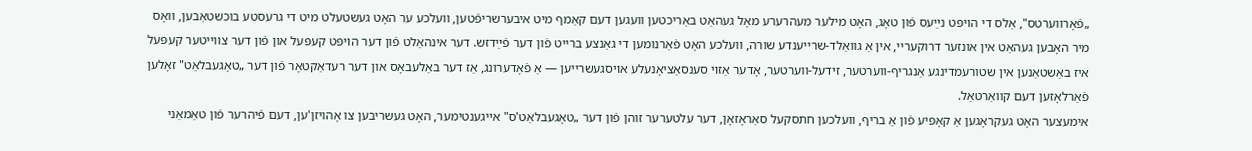„פֿאָרווערטס", אַלס די הױפּט נײַעס פֿון טאָג, האָט מילער מעהרערע מאָל געהאַט באַריכטען וועגען דעם קאַמף מיט איבערשריפֿטען, וועלכע ער האָט געשטעלט מיט די גרעסטע בוכשטאַבען, וואָס מיר האָבען געהאַט אין אונזער דרוקעריי, אין אַ גוואַלד-שרייענדע שורה, וועלכע האָט פֿאַרנומען די גאַנצע ברייט פֿון דער פֿײַדזש. דער אינהאַלט פֿון דער הױפּט קעפּעל און פֿון דער צווייטער קעפּעל איז באַשטאַנען אין שטורעמדינגע אַנגריף-ווערטער, זידעל-ווערטער, אָדער אַזױ סענסאַציאָנעלע אױסגעשרייען — אַ פֿאָדערונג, אַז דער באַלעבאָס און דער רעדאַקטאָר פֿון דער „טאָגעבלאַט" זאָלען פֿאַרלאָזען דעם קוואַרטאַל.
אימעצער האָט געקראָגען אַ קאָפּיע פֿון אַ בריף, וועלכען חתסקעל סאַראָזאָן, דער עלטערער זוהן פֿון דער „טאָגעבלאַט'ס" אײגענטימער, האָט געשריבען צו אָהויזן'ען, דעם פֿיהרער פֿון טאַמאַני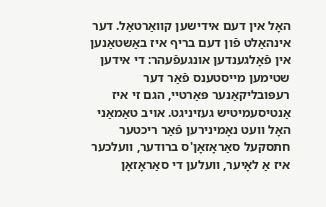האָל אין דעם אידישען קוואַרטאַל. דער אינהאַלט פֿון דעם בריף איז באַשטאַנען אין פֿאָלגענדען אונגעפֿעהר: די אידען שטימען מייסטענס פֿאַר דער רעפּובליקאַנער פּאַרטיי, הגם זי איז אַנטיסעמיטיש געזיניגט. אױב טאַמאַני האָל וועט נאָמינירען פֿאַר ריכטער חתסקעל סאַראָזאָן'ס ברודער, וועלכער איז אַ לאָיער, וועלען די סאַראָזאָן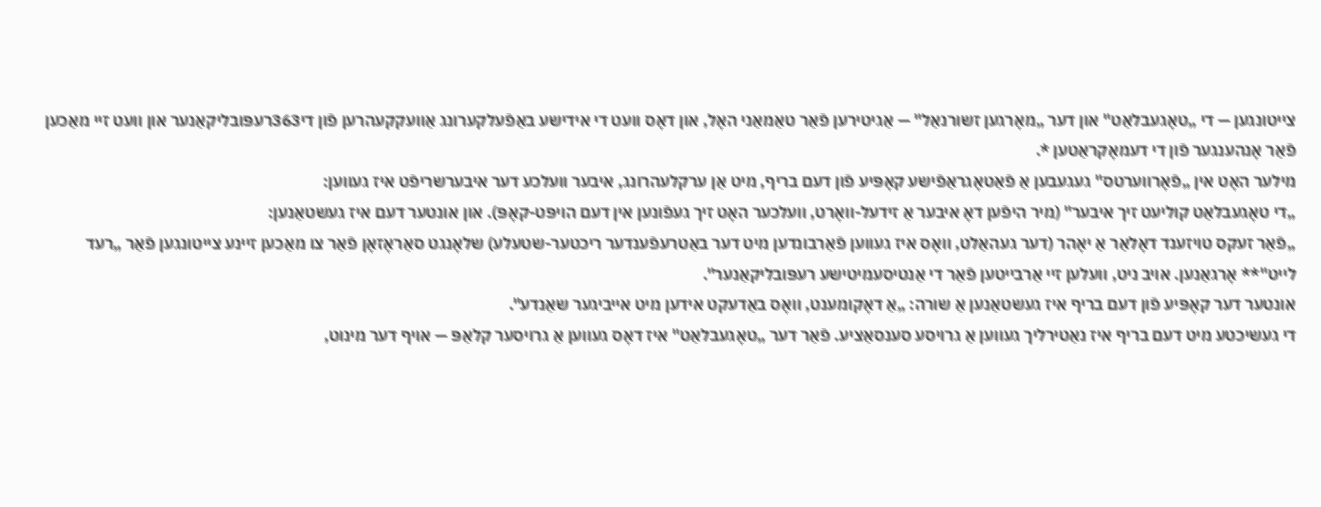צייטונגען — די „טאָגעבלאַט" און דער „מאָרגען זשורנאַל" — אַגיטירען פֿאַר טאַמאַני האָל, און דאָס וועט די אידישע באַפֿעלקערונג אַװעקקעהרען פֿון די363רעפּובליקאַנער און וועט זיי מאַכען פֿאַר אָנהענגער פֿון די דעמאָקראַטען *.
מילער האָט אין „פֿאָרווערטס" געגעבען אַ פֿאַטאָגראַפֿישע קאָפּיע פֿון דעם בריף, מיט אַן ערקלעהרונג, איבער וועלכע דער איבערשריפֿט איז געווען:
„די טאָגעבלאַט קוליעט זיך איבער" (מיר היפֿען דאָ איבער אַ זידעל-וואָרט, וועלכער האָט זיך געפֿונען אין דעם הויפּט-קאָפּ). און אונטער דעם איז געשטאַנען:
„פֿאַר זעקס טויזענד דאָלאַר אַ יאָהר (דער געהאַלט, וואָס איז געווען פֿאַרבונדען מיט דער באַטרעפֿענדער ריכטער-שטעלע) שלאָנגט סאַראָזאָן פֿאַר צו מאַכען זיינע צייטונגען פֿאַר „רעד לייט"** אָרגאַנען. אױב ניט, וועלען זיי אַרבייטען פֿאַר די אַנטיסעמיטישע רעפּובליקאַנער".
אונטער דער קאָפּיע פֿון דעם בריף איז געשטאַנען אַ שורה: „אַ דאָקומענט, וואָס באַדעקט אידען מיט אײביגער שאַנדע".
די געשיכטע מיט דעם בריף איז נאַטירליך געווען אַ גרויסע סענסאַציע. פֿאַר דער „טאָגעבלאַט" איז דאָס געווען אַ גרויסער קלאַפּ — אױף דער מינוט,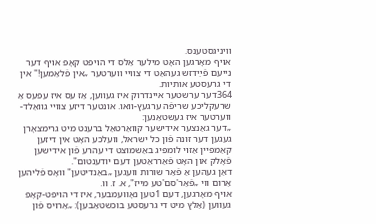וויניגסטענס.
אױף מאָרגען האָט מילער אַלס די הױפּט קאָפּ אױף דער נייעם פֿײַדזש געהאַט די צוויי ווערטער „אין פֿלאַמען!" אין די גרעסטע אותיות.
364דער ערשטער איינדרוק איז געווען, אַז עס איז עפּעס אַ שרעקליכע שריפֿה ערגעץ-וואו. אונטער דיזע צוויי גוואַלד-ווערטער איז געשטאַנען:
„דער גאַנצער אידישער קוואַרטאַל ברענט מיט גרימצאָרן געגען דער זונה פֿון כל ישראל, וועלכע האָט אין דיזען קאַמפּיין אַזױ לומפּיג באַשמוצט די עהרע פֿון אידישען פֿאָלק און האָט פֿאַרראַטען דעם יודענטום".
דאַן געהען אַ פֿאַר שורות וועגען „באַנדיטען" וואָס פֿליהען אַרום ווי „פֿאַר'סם'טע מייז", א. ז. וו.
אױף מאָרגען, דעם 1טען נאָוועמבער, איז די הױפּט-קאָפּ געווען (אַלץ מיט די גרעסטע בוכשטאַבען): „אַרױס פֿון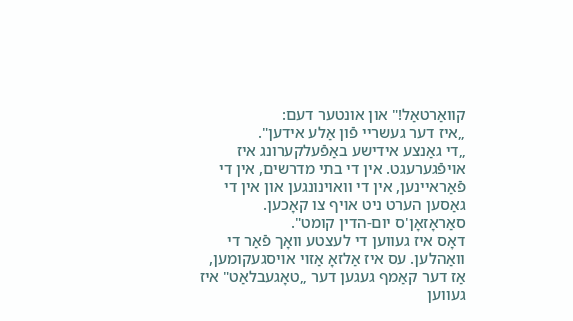קוואַרטאַל!" און אונטער דעם:
„איז דער געשריי פֿון אַלע אידען".
„די גאַנצע אידישע באַפֿעלקערונג איז אױפֿגערעגט. אין די בתי מדרשים, אין די פֿאַראיינען, אין די וואוינונגען און אין די גאַסען הערט ניט אױף צו קאָכען. סאַראָזאָן'ס יום-הדין קומט".
דאָס איז געווען די לעצטע וואָך פֿאַר די וואַהלען. עס איז אַלזאָ אַזױ אױסגעקומען, אַז דער קאַמף געגען דער „טאָגעבלאַט" איז געווען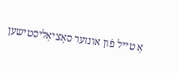אַ טייל פֿון אונזער סאָציאַליסטישען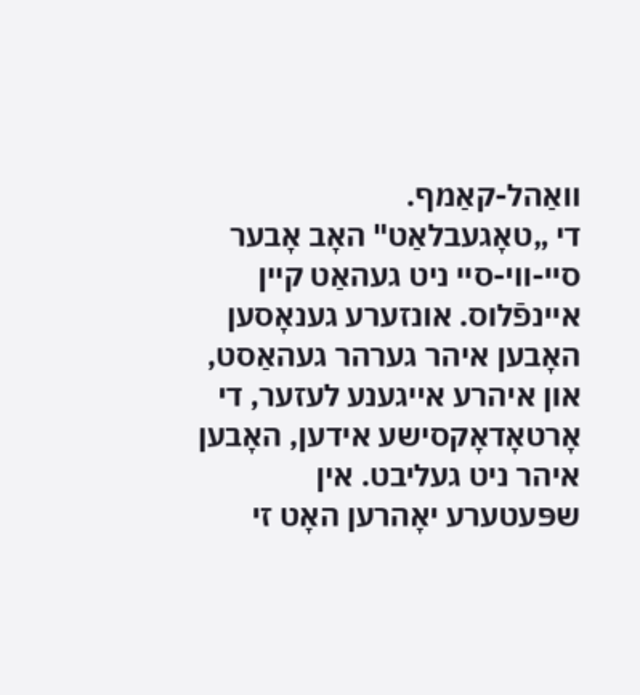וואַהל-קאַמף.
די „טאָגעבלאַט" האָב אָבער סיי-ווי-סיי ניט געהאַט קיין איינפֿלוס. אונזערע גענאָסען האָבען איהר גערהר געהאַסט, און איהרע אייגענע לעזער, די אָרטאָדאָקסישע אידען, האָבען איהר ניט געליבט. אין שפּעטערע יאָהרען האָט זי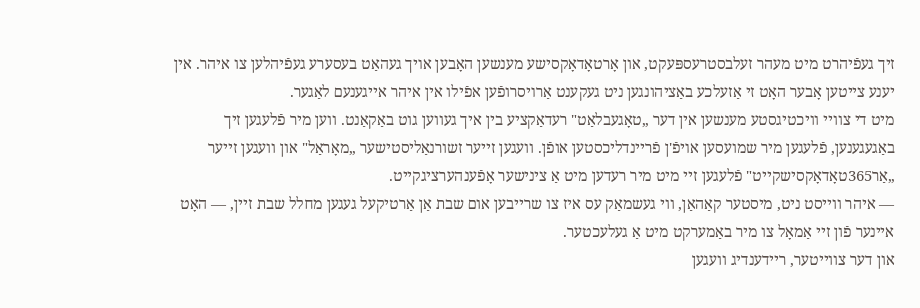זיך געפֿיהרט מיט מעהר זעלבסטרעספּעקט, און אָרטאָדאָקסישע מענשען האָבען אױך געהאַט בעסערע געפֿיהלען צו איהר. אין יענע צייטען אָבער האָט זי אַזעלכע באַציהונגען ניט געקענט אַרױסרופֿען אפֿילו אין איהר אייגענעם לאַגער.
מיט די צוויי וויכטיגסטע מענשען אין דער „טאָגעבלאַט" רעדאַקציע בין איך געווען גוט באַקאַנט. ווען מיר פֿלעגען זיך באַגעגענען, פֿלעגען מיר שמועסען אױפֿ'ן פֿריינדליכסטען אופֿן. וועגען זייער זשורנאַליסטישער „מאָראַל" און וועגען זייער „אַר365טאָדאָקסישקייט" פֿלעגען זיי מיט מיר רעדען מיט אַ צינישער אָפֿענהערציגקייט.
— איהר ווייסט ניט, מיסטער קאַהאַן, ווי געשמאַק עס איז צו שרייבען אום שבת אַן אַרטיקעל געגען מחלל שבת זיין, — האָט איינער פֿון זיי אַמאָל צו מיר באַמערקט מיט אַ געלעכטער.
און דער צווייטער, ריידענדיג וועגען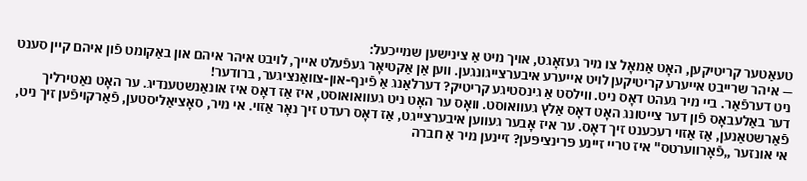טעאַטער קריטיקען, האָט אַמאָל צו מיר געזאָגט, אױך מיט אַ צינישען שמייכעל:
— איהר שרייבט אייערע קריטיקען לױט אייערע איבערצייגונגען. ווען אַן אַקטיאָר געפֿעלט אייך, לױבט איהר איהם און באַקומט פֿון איהם קיין סענט ניט דערפֿאַר. ביי מיר געהט דאָס ניט. ווילסט אַ גינסטיגע קריטיק? דערלאַנג אַ פֿינף-און-צוואַנציגער, ברודער!
דער באַלעבאָס פֿון דער צייטונג האָט דאָס אַלץ געוואוסט. וואָס ער האָט ניט געוואואוסט, איז אַז דאָס איז אונאַנשטענדיג. ער האָט נאַטירליך פֿאַרשטאַנען, אַז אַזױ רעכענט זיך דאָס. ער איז אָבער געווען איבערצייגט, אַז דאָס רעדט זיך נאָר אַזױ. אי מיר, סאָציאַליסטען, פֿאַרקױפֿען זיך ניט, אי אונזער „פֿאָרווערטס" איז טריי זיינע פּרינציפּען? זיינען מיר אַ חברה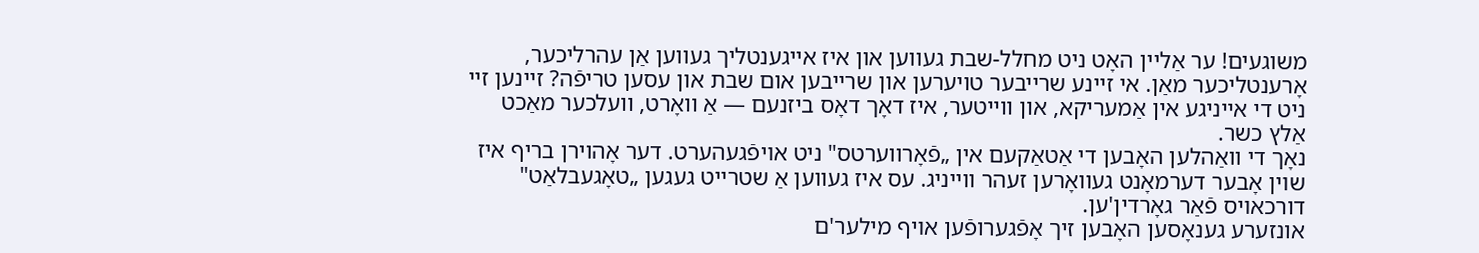משוגעים! ער אַליין האָט ניט מחלל-שבת געווען און איז אייגענטליך געווען אַן עהרליכער, אָרענטליכער מאַן. אי זיינע שרייבער טויערען און שרייבען אום שבת און עסען טריפֿה? זיינען זיי ניט די אייניגע אין אַמעריקא, און ווייטער, איז דאָך דאָס ביזנעם — אַ וואָרט, וועלכער מאַכט אַלץ כשר.
נאָך די וואַהלען האָבען די אַטאַקעם אין „פֿאָרווערטס" ניט אױפֿגעהערט. דער אָהוירן בריף איז שױן אָבער דערמאָנט געוואָרען זעהר ווייניג. עס איז געווען אַ שטרייט געגען „טאָגעבלאַט" דורכאױס פֿאַר גאָרדין'ען.
אונזערע גענאָסען האָבען זיך אָפֿגערופֿען אױף מילער'ם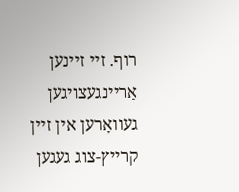רוף. זיי זיינען אַריינגעצויגען געוואָרען אין זיין קרייץ-צוג געגען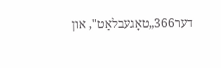דער366„טאָגעבלאַט", און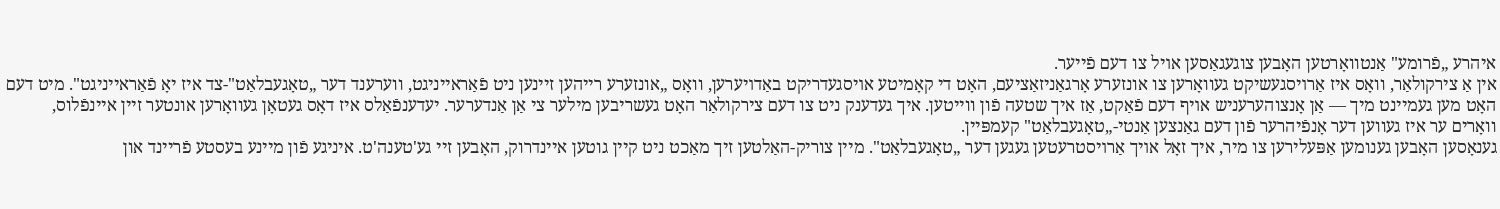איהרע „פֿרומע" אַנטוואָרטען האָבען צוגעגאַסען אױל צו דעם פֿייער.
אין אַ צירקולאַר, וואָס איז אַרױסגעשיקט געוואָרען צו אונזערע אָרגאַניזאַציעם, האָט די קאָמיטע אױסגעדריקט באַדױערען, וואָס „אונזערע רייהען זיינען ניט פֿאַראייניגט, ווערענד דער „טאָגעבלאַט"-צד איז יאָ פֿאַראייניגט". מיט דעם האָט מען געמיינט מיך — אַן אָנצוהערעניש אױף דעם פֿאַקט, אַז איך שטעה פֿון ווייטען. איך געדענק ניט צו דעם צירקולאַר האָט געשריבען מילער צי אַן אַנדערער. יעדענפֿאַלס איז דאָס געטאָן געוואָרען אונטער זיין איינפֿלוס, וואָרים ער איז געווען דער אָנפֿיהרער פֿון דעם גאַנצען אַנטי-„טאָגעבלאַט" קעמפּיין.
גענאָסען האָבען גענומען אַפּעלירען צו מיר, איך זאָל אױך אַרױסטרעטען געגען דער „טאָגעבלאַט". מיין צוריק-האַלטען זיך מאַכט ניט קיין גוטען איינדרוק, האָבען זיי גע'טענה'ט. איניגע פֿון מיינע בעסטע פֿריינד און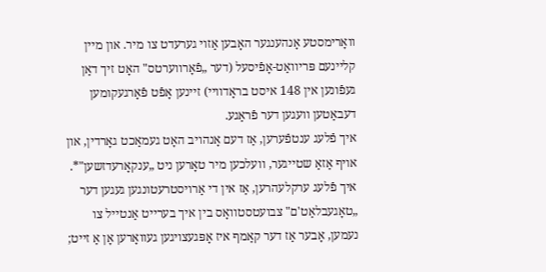וואָרימסטע אָנהענגער האָבען אַזױ גערעדט צו מיר. און מיין קליינעם פּריוואַט-אָפֿיסעל (דער „פֿאָרווערטס" האָט זיך דאַן געפֿונען אין 148 איסט בראָדוויי) זיינען אָפֿט פֿאָרגעקומען דעבאַטען וועגען דער פֿראַגע.
איך פֿלעג ענטפֿערען, אַז דעם אָנהױב האָט געמאַכט גאָרדין, און אױף אַזאַ שטייגער, וועלכען מיר טאָרען ניט „ענקאָרעדזשען"*. איך פֿלעג ערקלעהרען, אַז אין די אַרױסטרעטונגען געגען דער „טאָגעבלאַט'ם" צבועטסטוואָס בין איך בערייט אַנטייל צו נעמען, אָבער אַז דער קאַמף איז אָפּגעצויגען געוואָרען אָן אַ זייט;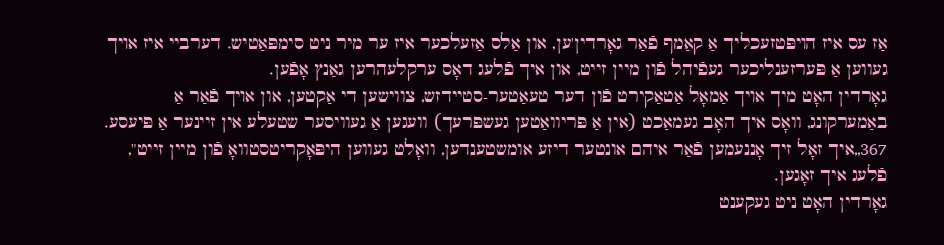אַז עס איז הױפּטזעכליך אַ קאַמף פֿאַר גאָרדין'ען, און אַלס אַזעלכער איז ער מיר ניט סימפּאַטיש. דערביי איז אױך געווען אַ פּערזענליכער געפֿיהל פֿון מיין זייט, און איך פֿלעג דאָס ערקלעהרען גאַנץ אָפֿען.
גאָרדין האָט מיך אױך אַמאָל אַטאַקירט פֿון דער טעאַטער-סטיידזש, צווישען די אַקטען, און אױך פֿאַר אַ באַמערקונג, וואָס איך האָב געמאַכט (אין אַ פּריוואַטען געשפּרעך) וועגען אַ געוויסער שטעלע אין זיינער אַ פּיעסע.
367„איך זאָל זיך אָננעמען פֿאַר איהם אונטער דיזע אומשטענדען, וואָלט געווען היפּאָקריטסטוואָ פֿון מיין זייט", פֿלעג איך זאָגען.
גאָרדין האָט ניט געקענט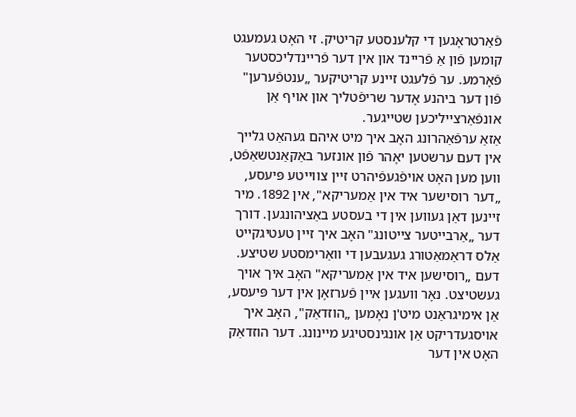פֿאַרטראָגען די קלענסטע קריטיק. זי האָט געמעגט קומען פֿון אַ פֿריינד און אין דער פֿריינדליכסטער פֿאָרמע. ער פֿלעגט זיינע קריטיקער „ענטפֿערען" פֿון דער ביהנע אָדער שריפֿטליך און אױף אַן אונפֿאַרצייליכען שטייגער.
אַזאַ ערפֿאַהרונג האָב איך מיט איהם געהאַט גלייך אין דעם ערשטען יאָהר פֿון אונזער באַקאַנטשאַפֿט, ווען מען האָט אױפֿגעפֿיהרט זיין צווייטע פּיעסע, „דער רוסישער איד אין אַמעריקא", אין 1892. מיר זיינען דאַן געווען אין די בעסטע באַציהונגען. דורך דער „אַרבייטער צייטונג" האָב איך זיין טעטיגקייט אַלס דראַמאַטורג געגעבען די וואַרימסטע שטיצע. דעם „רוסישען איד אין אַמעריקא" האָב איך אױך געשטיצט. נאָר וועגען איין פֿערזאָן אין דער פּיעסע, אַן אימיגראַנט מיט'ן נאָמען „הוזדאַק", האָב איך אױסגעדריקט אַן אונגינסטיגע מיינונג. דער הוזדאַק האָט אין דער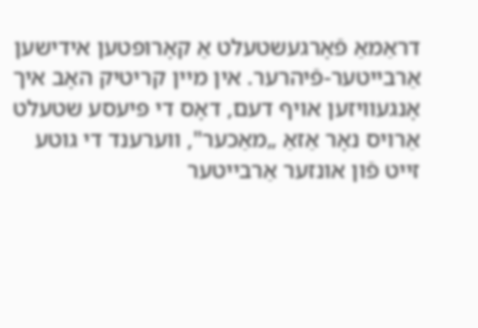דראַמאַ פֿאָרגעשטעלט אַ קאָרופּטען אידישען אַרבייטער-פֿיהרער. אין מיין קריטיק האָב איך אָנגעוויזען אױף דעם, דאָס די פּיעסע שטעלט אַרױס נאָר אַזאַ „מאַכער", ווערענד די גוטע זייט פֿון אונזער אַרבייטער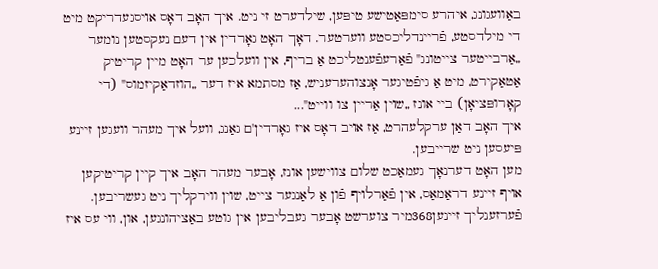באַוועגונג, איהרע סימפּאַטישע טיפּען, שילדערט זי ניט. איך האָב דאָס אױסגעדריקט מיט די מילדסטע, פֿריינדליכסטע ווערטער. דאָך האָט גאָרדין אין דעם נעקסטען נומער „אַרבייטער צייטונג" פֿאַרעפֿענטליכט אַ בריף, אין וועלכען ער האָט מיין קריטיק אַטאַקירט, מיט אַ גיפֿטיגער אָנצוהערעניש, אַז מסתמא איז דער „הוזדאַקיזמוס" (די קאָרופּציאָן) ביי אונז „שױן אַריין צו ווייט"...
איך האָב דאַן ערקלעהרט, אַז אױב דאָס איז גאָרדין'ם גאַנג, וועל איך מעהר וועגען זיינע פּיעסען ניט שרייבען.
מען האָט דערנאָך געמאַכט שלום צווישען אונז, אָבער מעהר האָב איך קיין קריטיקען אױף זיינע דראַמאַס, אין פֿאַרלױף פֿון אַ לאַנגער צייט, שױן ווירקליך ניט געשריבען. פֿערזענליך זיינען368מיר צוערשט אָבער געבליבען אין גוטע באַציהונגען, און, ווי עס איז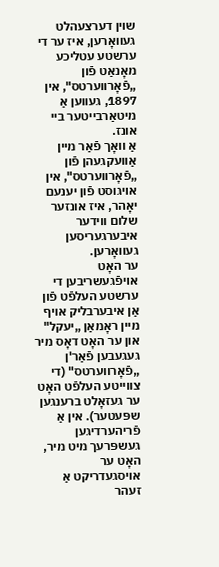שױן דערצעהלט געוואָרען, איז ער די ערשטע עטליכע מאָנאַט פֿון „פֿאָרווערטס", אין 1897, געווען אַ מיטאַרבייטער ביי אונז.
אַ וואָך פֿאַר מיין אַוועקגעהן פֿון „פֿאָרווערטס", אין אױגוסט פֿון יענעם יאָהר, איז אונזער שלום ווידער איבערגעריסען געוואָרען.
ער האָט אױפֿגעשריבען די ערשטע העלפֿט פֿון אַן איבערבליק אױף מיין ראָמאַן „יעקל" און ער האָט דאָס מיר געגעבען פֿאַר'ן „פֿאָרווערטס" (די צווייטע העלפֿט האָט ער געזאָלט ברענגען שפּעטער). אין אַ פֿריהערדיגען געשפּרעך מיט מיר, האָט ער אױסגעדריקט אַ זעהר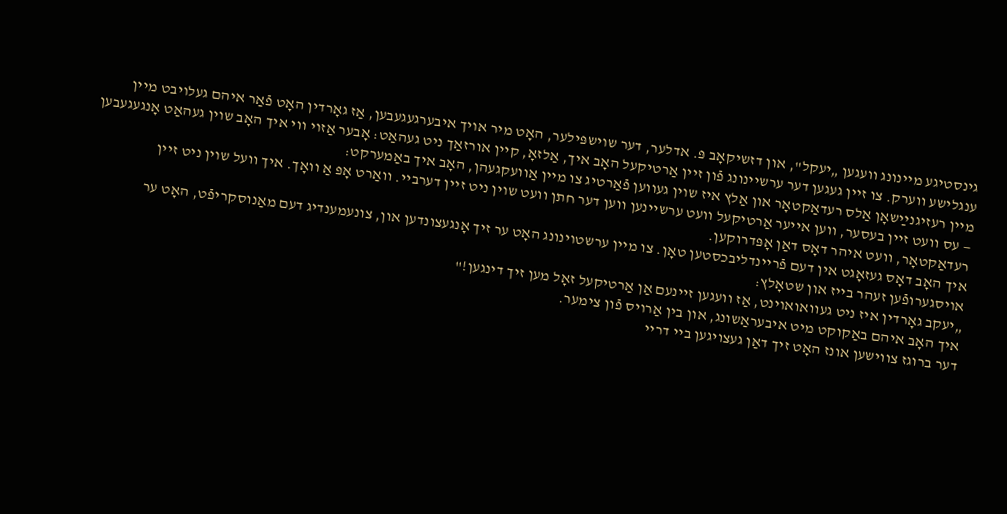גינסטיגע מיינונג וועגען „יעקל", און דזשיקאָב פּ. אדלער, דער שױשפּילער, האָט מיר אױך איבערגעגעבען, אַז גאָרדין האָט פֿאַר איהם געלױבט מיין ענגלישע ווערק. צו זיין געגען דער ערשיינונג פֿון זיין אַרטיקעל האָב איך, אַלזאָ, קיין אורזאַך ניט געהאַט: אָבער אַזױ ווי איך האָב שױן געהאַט אָנגעגעבען מיין רעזיגנײַשאָן אַלס רעדאַקטאָר און אַלץ איז שױן געווען פֿאַרטיג צו מיין אַוועקגעהן, האָב איך באַמערקט:
— עס וועט זיין בעסער, ווען אייער אַרטיקעל וועט ערשיינען ווען דער חתן וועט שױן ניט זיין דערביי. וואַרט אָפּ אַ וואָך. איך וועל שױן ניט זיין רעדאַקטאָר, וועט איהר דאָס דאַן אָפּדרוקען.
איך האָב דאָס געזאָגט אין דעם פֿריינדליבכסטען טאָן. צו מיין ערשטױנונג האָט ער זיך אָנגעצונדען און, צונעמענדיג דעם מאַנוסקריפֿט, האָט ער אױסגערופֿען זעהר בייז און שטאָלץ:
„יעקב גאָרדין איז ניט געוואואױנט, אַז וועגען זיינעם אַן אַרטיקעל זאָל מען זיך דינגען!"
איך האָב איהם באַקוקט מיט איבעראַשונג, און בין אַרױס פֿון צימער.
דער ברוגז צווישען אונז האָט זיך דאַן געצויגען ביי דריי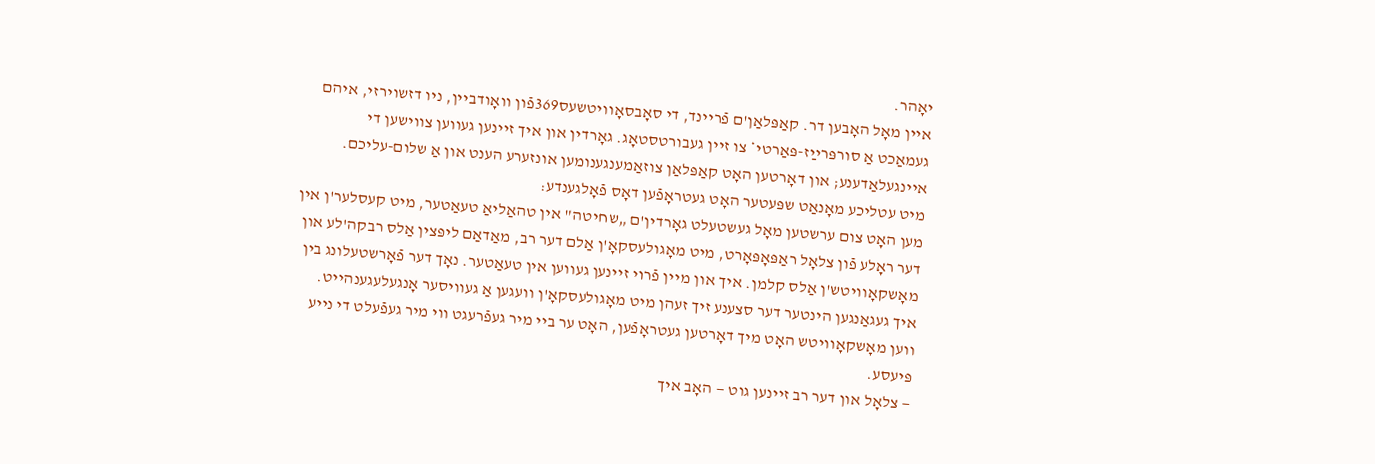יאָהר.
איין מאָל האָבען דר. קאַפּלאַן'ם פֿריינד, די סאָבסאָוויטשעס369פֿון וואָודביין, ניו דזשוירזי, איהם געמאַכט אַ סורפּרײַז-פּאַרטי* צו זיין געבורטסטאָג. גאָרדין און איך זיינען געווען צווישען די איינגעלאַדענע; און דאָרטען האָט קאַפּלאַן צוזאַמענגענומען אונזערע הענט און אַ שלום-עליכם.
מיט עטליכע מאָנאַט שפּעטער האָט געטראָפֿען דאָס פֿאָלגענדע:
מען האָט צום ערשטען מאָל געשטעלט גאָרדין'ם „שחיטה" אין טהאַליאַ טעאַטער, מיט קעסלער'ן אין דער ראָלע פֿון צלאָל ראַפּאָפּאָרט, מיט מאָגולעסקאָ'ן אַלם דער רב, מאַדאַם ליפּצין אַלס רבקה'לע און מאָשקאָוויטש'ן אַלס קלמן. איך און מיין פֿרױ זיינען געווען אין טעאַטער. נאָך דער פֿאָרשטעלונג בין איך געגאַנגען הינטער דער סצענע זיך זעהן מיט מאָגולעסקאָ'ן וועגען אַ געוויסער אָנגעלעגענהייט. ווען מאָשקאָוויטש האָט מיך דאָרטען געטראָפֿען, האָט ער ביי מיר געפֿרעגט ווי מיר געפֿעלט די נייע פּיעסע.
— צלאָל און דער רב זיינען גוט — האָב איך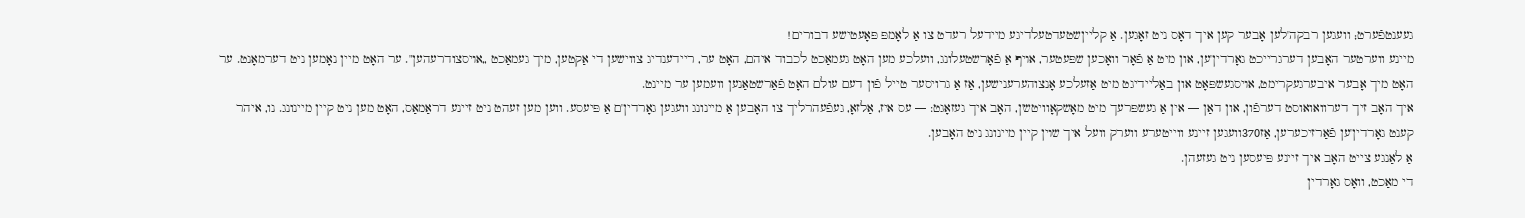געענטפֿערט; וועגען רבקה'לען אָבער קען איך דאָס ניט זאָגען. אַ קלייןשטעדטעלדיגע מיידעל רעדט צו אַ לאָמפּ פּאָעטישע דבורים!
מיינע ווערטער האָבען דערגרייכט גאָרדין'ען, און מיט אַ פֿאָר וואָכען שפּעטער, אױף אַ פֿאָרשטעלונג, וועלכע מען האָט געמאַכט לכבוד איהם, האָט ער, ריידענדיג צווישען די אַקטען, מיך געמאַכט „אױסצודרעהען". ער האָט מיין נאָמען ניט דערמאָנט. ער האָט מיך אָבער איבערגעקרימט, אױסגעשפּאָט און באַליידיגט מיט אַזעלכע אָנצוהערענישען, אַז אַ גרויסער טייל פֿון דעם עולם האָט פֿאַרשטאַנען וועמען ער מיינט.
איך האָב זיך דערוואואוסט דערפֿון, און דאַן — אין אַ געשפּרעך מיט מאָשקאָוויטש'ן, האָב איך געזאָגט: — עס איז, אַלזאָ, געפֿעהרליך צו האָבען אַ מיינונג וועגען גאָרדין'ם אַ פּיעסע. ווען מען זעהט ניט זיינע דראַמאַס, האָט מען ניט קיין מיינונג. נו, איהר קענט גאָרדין'ען פֿאַרזיכערען, אַז370וועגען זיינע ווייטערע ווערק וועל איך שױן קיין מיינונג ניט האָבען.
אַ לאַנגע צייט האָב איך זיינע פּיעסען ניט געזעהן.
די מאַכט, וואָס גאָרדין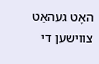האָט געהאַט צווישען די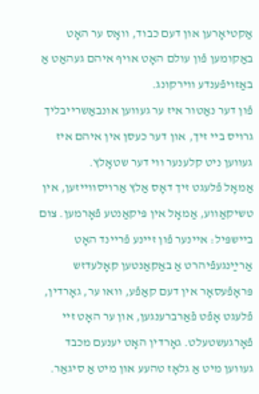אַקטיאָרען און דעם כבוד, וואָס ער האָט באַקומען פֿון עולם האָט אױף איהם געהאַט אַ באַזױפֿענדע ווירקונג.
פֿון דער נאַטור איז ער געווען אונבאַשרייבליך גרויס ביי זיך, און דער כעסן אין איהם איז געווען ניט קלענער ווי דער שטאָלץ.
אַמאָל פֿלעגט זיך דאָס אַלץ אַרױסווייזען, אין טשיקאַווע, אַמאָל אין פּיקאַנטע פֿאָרמען. צום ביישפּיל: איינער פֿון זיינע פֿריינד האָט אַרײַנגעפֿיהרט אַ באַקאַנטען קאָלעדזש פּראָפֿעסאָר אין דעם קאַפֿע, וואו ער, גאָרדין, פֿלעגט אָפֿט פֿאַרברענגען, און ער האָט זיי פֿאָרגעשטעלט. גאָרדין האָט יענעם מכבד געווען מיט אַ גלאָז טהעע און מיט אַ סיגאַר.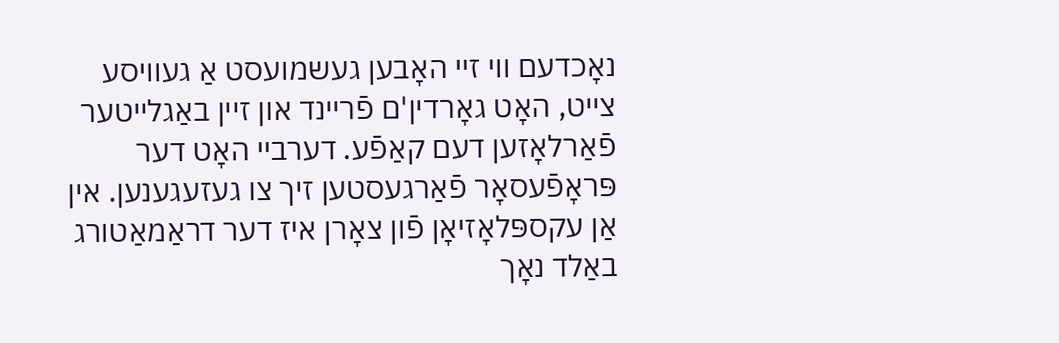נאָכדעם ווי זיי האָבען געשמועסט אַ געוויסע צייט, האָט גאָרדין'ם פֿריינד און זיין באַגלייטער פֿאַרלאָזען דעם קאַפֿע. דערביי האָט דער פּראָפֿעסאָר פֿאַרגעסטען זיך צו געזעגענען. אין אַן עקספּלאָזיאָן פֿון צאָרן איז דער דראַמאַטורג באַלד נאָך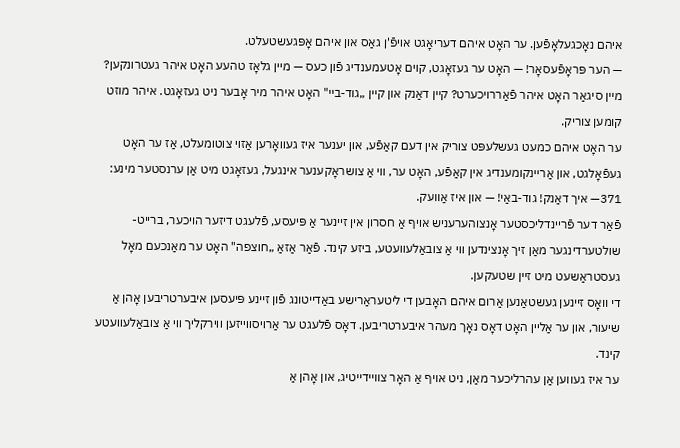איהם נאָכגעלאָפֿען. ער האָט איהם דעריאָגט אױפֿ'ן גאַס און איהם אָפּגעשטעלט.
— הער פּראָפֿעסאָר! — האָט ער געזאָגט, קױם אָטעמענדיג פֿון כעס — מיין גלאָז טהעע האָט איהר געטרונקען? מיין סיגאַר האָט איהר פֿאַררויכערט? קיין דאַנק און קיין „גוד-ביי" האָט איהר מיר אָבער ניט געזאָגט. איהר מוזט קומען צוריק.
ער האָט איהם כמעט געשלעפּט צוריק אין דעם קאַפֿע, און יענער איז געוואָרען אַזױ צוטומעלט, אַז ער האָט געפֿאָלגט, און אַריינקומענדיג אין קאַפֿע, האָט ער, ווי אַ צושראָקענער אינגעל, געזאָגט מיט אַן ערנסטער מינע:
371— איך דאַנק! גוד-באַי! — און איז אַוועק.
פֿאַר דער פֿריינדליכסטער אָנצוהערעניש אױף אַ חסרון אין זיינער אַ פּיעסע, פֿלעגט דיזער הויכער, ברייט-שולטערדינגער מאַן זיך אָנצינדען ווי אַ צובאַלעוועטע, ביזע קינד. פֿאַר אַזאַ „חוצפה" האָט ער מאַנכעם מאָל געסטראַשעט מיט זיין שטעקען.
די וואָס זיינען געשטאַנען אַרום איהם האָבען די ליטעראַרישע באַדייטונג פֿון זיינע פּיעסען איבערטריבען אָהן אַ שיעור, און ער אַליין האָט דאָס נאָך מעהר איבערטריבען. דאָס פֿלעגט ער אַרױסווייזען ווירקליך ווי אַ צובאַלעוועטע קינד.
ער איז געווען אַן עהרליכער מאַן, ניט אױף אַ האָר צוויידייטיג, און אָהן אַ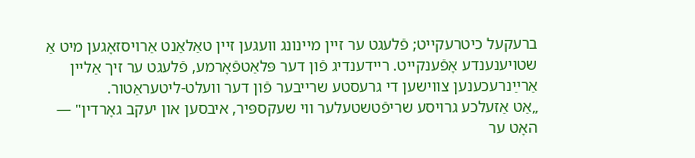ברעקעל כיטרעקייט; פֿלעגט ער זיין מיינונג וועגען זיין טאַלאַנט אַרױסזאָגען מיט אַ שטויענענדע אָפֿענקייט. ריידענדיג פֿון דער פּלאַטפֿאָרמע, פֿלעגט ער זיך אַליין אַרײַנרעכענען צווישען די גרעסטע שרייבער פֿון דער וועלט-ליטעראַטור.
„אַט אַזעלכע גרויסע שריפֿטשטעלער ווי שעקספּיר, איבסען און יעקב גאָרדין" — האָט ער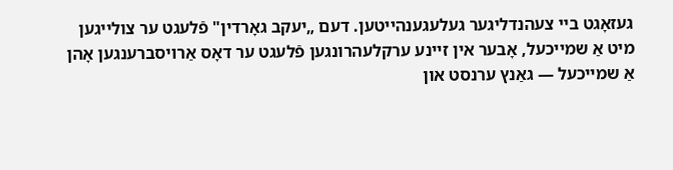געזאָגט ביי צעהנדליגער געלעגענהייטען. דעם „יעקב גאָרדין" פֿלעגט ער צולייגען מיט אַ שמייכעל, אָבער אין זיינע ערקלעהרונגען פֿלעגט ער דאָס אַרױסברענגען אָהן אַ שמייכעל — גאַנץ ערנסט און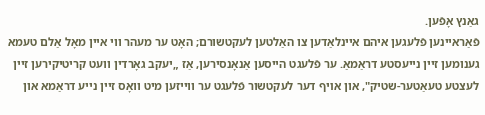גאַנץ אָפֿען.
פֿאַראיינען פֿלעגען איהם איינלאַדען צו האַלטען לעקטשורם; האָט ער מעהר ווי איין מאָל אַלם טעמא גענומען זיין נייעסטע דראַמאַ. ער פֿלעגט הייסען אַנאָנסירען, אַז „יעקב גאָרדין וועט קריטיקירען זיין לעצטע טעאַטער-שטיק", און אױף דער לעקטשור פֿלעגט ער ווייזען מיט וואָס זיין נייע דראַמא און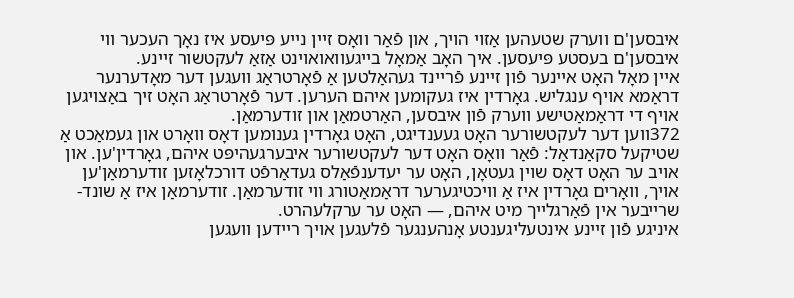איבסען'ם ווערק שטעהען אַזױ הױך, און פֿאַר וואָס זיין נייע פּיעסע איז נאָך העכער ווי איבסען'ם בעסטע פּיעסען. איך האָב אַמאָל בייגעוואואױנט אַזאַ לעקטשור זיינע.
איין מאָל האָט איינער פֿון זיינע פֿריינד געהאַלטען אַ פֿאָרטראַג וועגען דער מאָדערנער דראַמא אױף ענגליש. גאָרדין איז געקומען איהם הערען. דער פֿאָרטראַג האָט זיך באַצויגען אױף די דראַמאַטישע ווערק פֿון איבסען, האַרטמאַן און זודערמאַן.
372ווען דער לעקטשורער האָט געענדיגט, האָט גאָרדין גענומען דאָס וואָרט און געמאַכט אַ שטיקעל סקאַנדאַל: פֿאַר וואָס האָט דער לעקטשורער איבערגעהיפּט איהם, גאָרדין'ען. און אױב ער האָט דאָס שױן געטאָן, האָט ער יעדענפֿאַלס געדאַרפֿט דורכלאָזען זודערמאַן'ען אױך, וואָרים גאָרדין איז אַ וויכטיגערער דראַמאַטורג ווי זודערמאַן. זודערמאַן איז אַ שונד-שרייבער אין פֿאַרגלייך מיט איהם, — האָט ער ערקלעהרט.
איניגע פֿון זיינע אינטעליגענטע אָנהענגער פֿלעגען אױך ריידען וועגען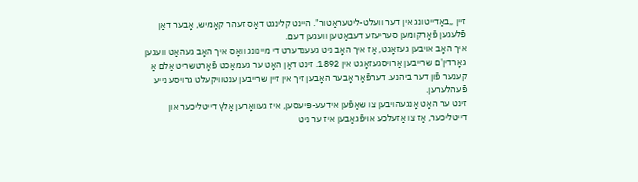זיין „באַדייטונג אין דער וועלט-ליטעראַטור". היינט קלינגט דאָס זעהר קאָמיש, אָבער דאַן פֿלעגען פֿאָרקומען סעריעזע דעבאַטען וועגען דעם.
איך האָב אױבען געזאָגט, אַז איך האָב ניט געענדערט די מיינונג וואָס איך האָב געהאַט וועגען גאָרדין'ם שרייבען אַרױסגעזאָגט אין 1892. זינט דאַן האָט ער געמאַכט פֿאָרטשריט אַלם אַ קענער פֿון דער ביהנע. דערפֿאַר אָבער האָבען זיך אין זיין שרייבען ענטוויקעלט גרויסע נייע פֿעהלערען.
זינט ער האָט אָנגעהויבען צו שאַפֿען אידעע-פּיעסען, איז געוואָרען אַלץ דייטליכער און דייטליכער, אַז צו אַזעלכע אױפֿגאַבען איז ער ניט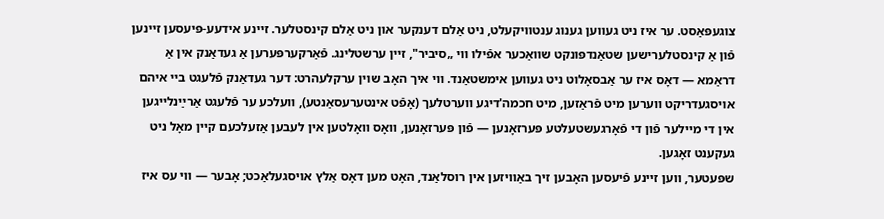צוגעפּאַסט. ער איז ניט געווען גענוג ענטוויקעלט, ניט אַלם דענקער און ניט אַלם קינסטלער. זיינע אידעע-פּיעסען זיינען פֿון אַ קינסטלערישען שטאַנדפּונקט שוואַכער אפֿילו ווי „סיביר", זיין ערשטלינג. פֿאַרקערפּערען אַ געדאַנק אין אַ דראַמא — דאָס איז ער אַבסאָלוט ניט געווען אימשטאַנד. ווי איך האָב שױן ערקלעהרט: דער געדאַנק פֿלעגט ביי איהם אױסגעדריקט ווערען מיט פֿראַזען, מיט חכמה'דיגע ווערטלעך (אָפֿט אינטערעסאַנטע), וועלכע ער פֿלעגט אַרײַנלייגען אין די מיילער פֿון די פֿאָרגעשטעלטע פּערזאָנען — פֿון פּערזאָנען, וואָס וואָלטען אין לעבען אַזעלכעם קיין מאָל ניט געקענט זאָגען.
שפּעטער, ווען זיינע פֿיעסען האָבען זיך באַוויזען אין רוסלאַנד, האָט מען דאָס אַלץ אױסגעלאַכט; אָבער — ווי עס איז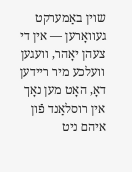שױן באַמערקט געוואָרען — אין די צעהן יאָהר, וועגען וועלכע מיר ריידען דאָ, האָט מען נאָך אין רוסלאַנד פֿון איהם ניט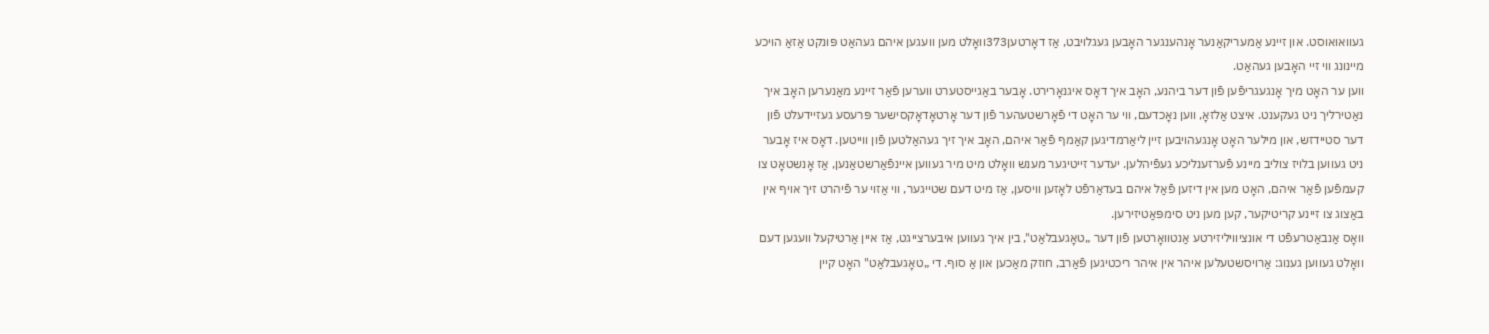געוואואוסט. און זיינע אַמעריקאַנער אָנהענגער האָבען געגלױבט, אַז דאָרטען373וואָלט מען וועגען איהם געהאַט פּונקט אַזאַ הויכע מיינונג ווי זיי האָבען געהאַט.
ווען ער האָט מיך אָנגעגריפֿען פֿון דער ביהנע, האָב איך דאָס איגנאָרירט. אָבער באַגייסטערט ווערען פֿאַר זיינע מאַנערען האָב איך נאַטירליך ניט געקענט. איצט אַלזאָ, ווען נאָכדעם, ווי ער האָט די פֿאָרשטעהער פֿון דער אָרטאָדאָקסישער פּרעסע געזיידעלט פֿון דער סטיידזש, און מילער האָט אָנגעהויבען זיין ליאַרמדיגען קאַמף פֿאַר איהם, האָב איך זיך געהאַלטען פֿון ווייטען. דאָס איז אָבער ניט געווען בלױז צוליב מיינע פֿערזענליכע געפֿיהלען. יעדער זייטיגער מענש וואָלט מיט מיר געווען איינפֿאַרשטאַנען, אַז אָנשטאָט צו קעמפֿען פֿאַר איהם, האָט מען אין דיזען פֿאַל איהם בעדאַרפֿט לאָזען וויסען, אַז מיט דעם שטייגער, ווי אַזױ ער פֿיהרט זיך אױף אין באַצוג צו זיינע קריטיקער, קען מען ניט סימפּאַטיזירען.
וואָס אַנבאַטרעפֿט די אונציוויליזירטע אַנטוואָרטען פֿון דער „טאָגעבלאַט", בין איך געווען איבערצייגט, אַז איין אַרטיקעל וועגען דעם וואָלט געווען גענוג: אַרױסשטעלען איהר אין איהר ריכטיגען פֿאַרב, חוזק מאַכען און אַ סוף. די „טאָגעבלאַט" האָט קיין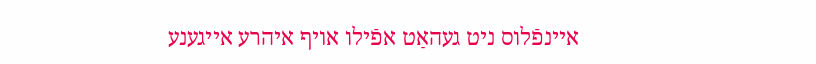איינפֿלוס ניט געהאַט אפֿילו אױף איהרע אייגענע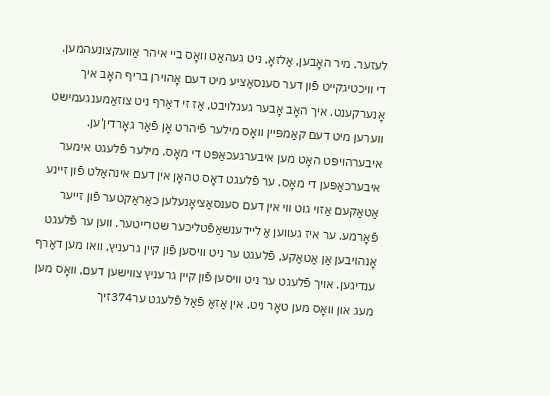לעזער. מיר האָבען, אַלזאָ, ניט געהאַט וואָס ביי איהר אַװעקצונעהמען.
די וויכטיגקייט פֿון דער סענסאַציע מיט דעם אָהוירן בריף האָב איך אָנערקענט. איך האָב אָבער געגלױבט, אַז זי דאַרף ניט צוזאַמענגעמישט ווערען מיט דעם קאַמפּיין וואָס מילער פֿיהרט אָן פֿאַר גאָרדין'ען. איבערהויפּט האָט מען איבערגעכאַפּט די מאָס. מילער פֿלעגט אימער איבערכאַפּען די מאָס. ער פֿלעגט דאָס טהאָן אין דעם אינהאַלט פֿון זיינע אַטאַקעם אַזױ גוט ווי אין דעם סענסאַציאָנעלען כאַראַקטער פֿון זייער פֿאָרמע. ער איז געווען אַ ליידענשאַפֿטליכער שטרייטער. ווען ער פֿלעגט אָנהויבען אַן אַטאַקע, פֿלעגט ער ניט וויסען פֿון קיין גרעניץ, וואו מען דאַרף ענדיגען. אױך פֿלעגט ער ניט וויסען פֿון קיין גרעניץ צווישען דעם, וואָס מען מעג און וואָס מען טאָר ניט. אין אַזאַ פֿאַל פֿלעגט ער374זיך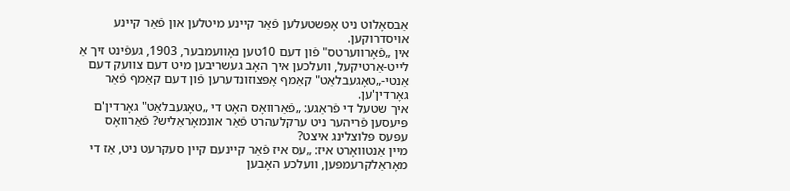אַבסאָלוט ניט אָפּשטעלען פֿאַר קיינע מיטלען און פֿאַר קיינע אױסדרוקען.
אין „פֿאָרווערטס" פֿון דעם 10טען נאָוועמבער, 1903, געפֿינט זיך אַ לייט-אַרטיקעל, וועלכען איך האָב געשריבען מיט דעם צוועק דעם אַנטי-„טאָגעבלאַט" קאַמף אָפּצוזונדערען פֿון דעם קאַמף פֿאַר גאָרדין'ען.
איך שטעל די פֿראַגע: „פֿאַרוואָס האָט די „טאָגעבלאַט" גאָרדין'ם פּיעסען פֿריהער ניט ערקלעהרט פֿאַר אונמאָראַליש? פֿאַרוואָס עפּעס פּלוצלינג איצט?
מיין אַנטוואָרט איז: „עס איז פֿאַר קיינעם קיין סעקרעט ניט, אַז די מאָראַלקרעמפּען, וועלכע האָבען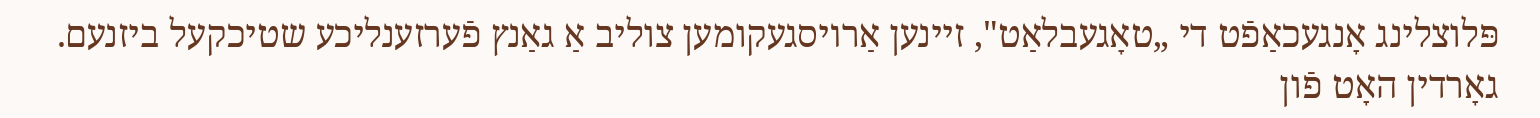פּלוצלינג אָנגעכאַפֿט די „טאָגעבלאַט", זיינען אַרױסגעקומען צוליב אַ גאַנץ פֿערזענליכע שטיכקעל ביזנעם. גאָרדין האָט פֿון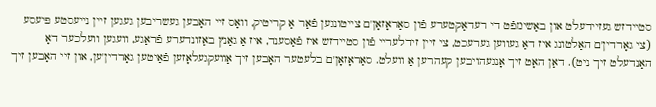סטיידזש געזיידעלט און באַשימפֿט די רעדאַקטערע פֿון סאַראָזאָן'ם צייטונגען פֿאַר אַ קריטיק, וואָס זיי האָבען געשריבען געגען זיין נייעסטע פּיעסע (צי גאָרדין'ם האַלטונג איז דאַ געווען גערעכט, צי זיין זידלעריי פֿון סטיידזש איז פֿאַסענד, איז אַ גאַנץ באַזונדערע פֿראַגע, וועגען וועלכער דאָ האַנדעלט זיך ניט). דאַן האָט זיך אָנגעהויבען קעהרען אַ וועלט. סאַראָזאָן'ם בלעטער האָבען זיך אַװעקגעלאָזען פֿאַיטען גאָרדין'ען, און זיי האָבען זיך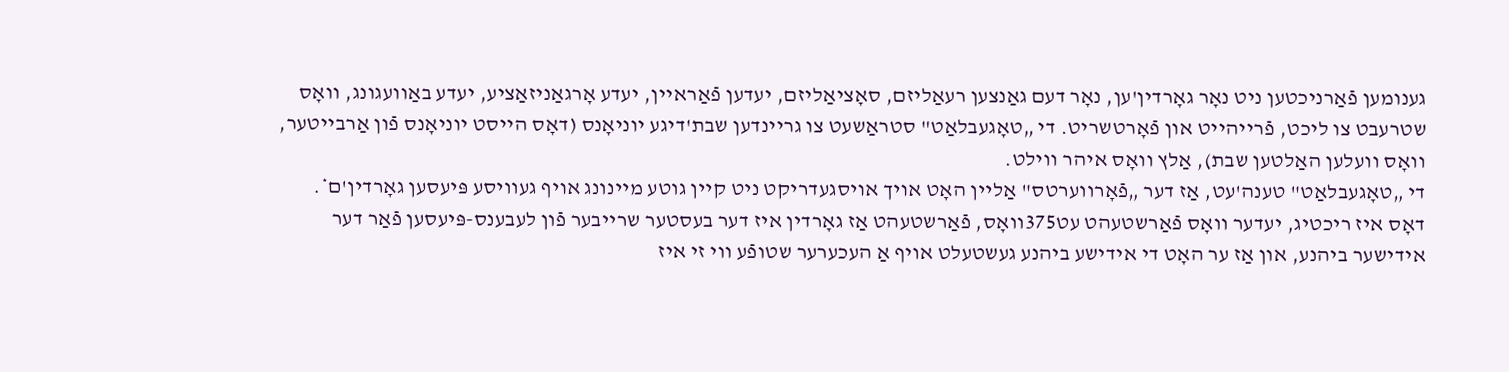גענומען פֿאַרניכטען ניט נאָר גאָרדין'ען, נאָר דעם גאַנצען רעאַליזם, סאָציאַליזם, יעדען פֿאַראיין, יעדע אָרגאַניזאַציע, יעדע באַוועגונג, וואָס שטרעבט צו ליכט, פֿרייהייט און פֿאָרטשריט. די „טאָגעבלאַט" סטראַשעט צו גריינדען שבת'דיגע יוניאָנס (דאָס הייסט יוניאָנס פֿון אַרבייטער, וואָס וועלען האַלטען שבת), אַלץ וואָס איהר ווילט.
די „טאָגעבלאַט" טענה'עט, אַז דער „פֿאָרווערטס" אַליין האָט אױך אױסגעדריקט ניט קיין גוטע מיינונג אױף געוויסע פּיעסען גאָרדין'ם*. דאָס איז ריכטיג, יעדער וואָס פֿאַרשטעהט עט375וואָס, פֿאַרשטעהט אַז גאָרדין איז דער בעסטער שרייבער פֿון לעבענס-פּיעסען פֿאַר דער אידישער ביהנע, און אַז ער האָט די אידישע ביהנע געשטעלט אױף אַ העכערער שטופֿע ווי זי איז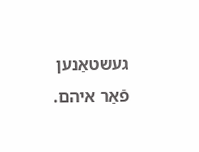געשטאַנען פֿאַר איהם.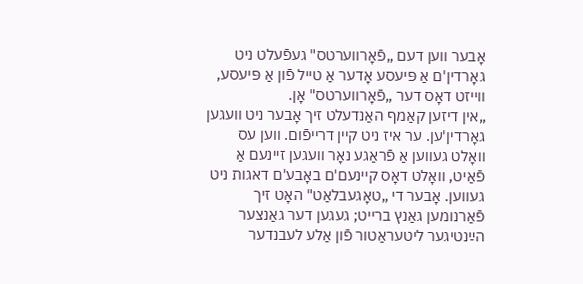אָבער ווען דעם „פֿאָרווערטס" געפֿעלט ניט גאָרדין'ם אַ פּיעסע אָדער אַ טייל פֿון אַ פּיעסע, ווייזט דאָס דער „פֿאָרווערטס" אָן.
„אין דיזען קאַמף האַנדעלט זיך אָבער ניט וועגען גאָרדין'ען. ער איז ניט קיין דרייפֿום. ווען עס וואָלט געווען אַ פֿראַגע נאָר וועגען זיינעם אַ פֿאַיט, וואָלט דאָס קיינעם'ם באָבע'ם דאגות ניט געווען. אָבער די „טאָגעבלאַט" האָט זיך פֿאַרנומען גאַנץ ברייט; געגען דער גאַנצער הײַנטיגער ליטעראַטור פֿון אַלע לעבנדער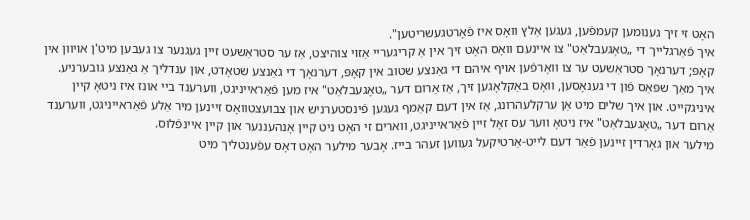האָט זי זיך גענומען קעמפֿען, געגען אַלץ וואָס איז פֿאָרטגעשריטען".
איך פֿאַרגלייך די „טאָגעבלאַט" צו איינעם וואָס האָט זיך אין אַ קריגעריי אַזױ צוהיצט, אַז ער סטראַשעט זיין געגנער צו געבען מיט'ן אױוון אין קאָפּ; דערנאָך סטראַשעט ער צו וואָרפֿען אױף איהם די גאַנצע שטוב אין קאָפּ, דערנאָך די גאַנצע שטאָדט, און ענדליך אַ גאַנצע גובערניע.
איך מאַך שפּאַס פֿון די גענאָסען, וואָס באַקלאָגען זיך, אַז אַרום דער „טאָגעבלאַט" איז מען פֿאַראייניגט, ווערענד ביי אונז איז ניטאָ קיין איניגקייט. און איך שלים מיט אַן ערקלעהרונג, אַז אין דעם קאַמף געגען פֿינסטערניש און צבועצטוואָס זיינען מיר אַלע פֿאַראייניגט, ווערענד אַרום דער „טאָגעבלאַט" איז ניטאָ ווער עס זאָל זיין פֿאַראייניגט, ווארים זי האָט ניט קיין אָנהעננער און קיין איינפֿלוס.
מילער און גאָרדין זיינען פֿאַר דעם לייט-אַרטיקעל געווען זעהר בייז. אָבער מילער האָט דאָס עפֿענטליך מיט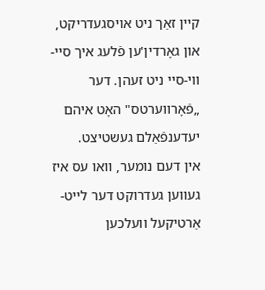קיין זאַך ניט אױסגעדריקט, און גאָרדין'ען פֿלעג איך סיי-ווי-סיי ניט זעהן. דער „פֿאָרווערטס" האָט איהם יעדענפֿאַלם געשטיצט.
אין דעם נומער, וואו עס איז געווען געדרוקט דער לייט-אַרטיקעל וועלכען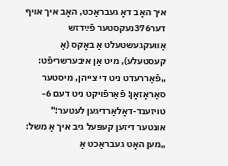איך האָב דאָ געבראַכט, האָב איך אױף דער376נעקסטער פֿײַדזש אַװעקגעשטעלט אַ באָקס (אַ קעסטעלע), מיט אַן איבערשריפֿט:
„פֿאַררעדט ניט די צייהן, מיסטער סאַראָזאָן! פֿאַרפֿױקט ניט דעם 6-טויזענד-דאָלאַרדיגען לעטער!"
אונטער דיזען קעפּעל גיב איך אַ משל: „מען האָט געבראַכט אַ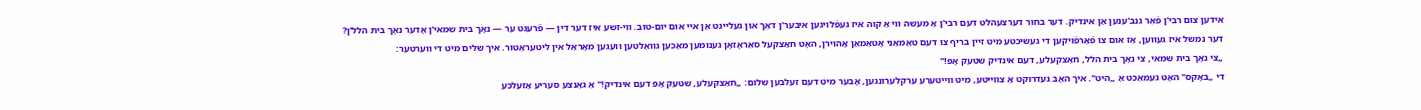אידען צום רבי'ן פֿאַר גנב'ענען אַן אינדיק. דער בחור דערצעהלט דעם רבי'ן אַ מעשה ווי אַ קוה איז געפֿלױגען איבער'ן דאַך און געלייגט אַן איי אום יום-טוב. ווי-זשע איז דער דין — פֿרעגט ער — נאָך בית שמאי'ן אָדער נאָך בית הלל'ן?
דער נמשל איז געווען, אַז אום צו פֿאַרפֿױקען די געשיכטע מיט זיין בריף צו דעם טאַמאַני אָטאַמאַן אָהוירן, האָט חאַצקעל סאַראָזאָן גענומען מאַכען גוואַלטען וועגען מאָראַל אין ליטעראַטור. איך שלים מיט די ווערטער:
„צי נאָך בית שמאי, צי נאָך בית הלל, חאַצקעלע, דעם אינדיק שטעק אָפּ!"
די „באָקס" האָט געמאַכט אַ „היט". איך האָב געדרוקט אַ צווייטע, מיט ווייטערע ערקלערונגען, אָבער מיט דעם זעלבען שלום: „חאַצקעלע, שטעק אָפּ דעם אינדיק!" אַ גאַנצע סעריע אַזעלכע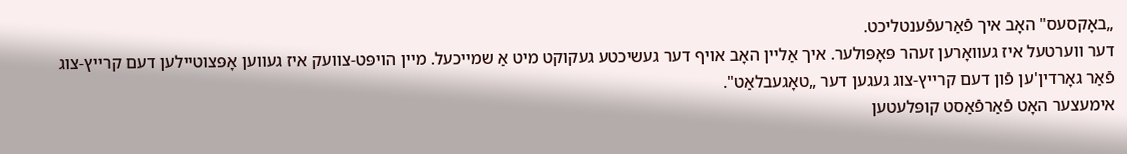„באָקסעס" האָב איך פֿאַרעפֿענטליכט.
דער ווערטעל איז געוואָרען זעהר פּאָפּולער. איך אַליין האָב אױף דער געשיכטע געקוקט מיט אַ שמייכעל. מיין הױפּט-צוועק איז געווען אָפּצוטיילען דעם קרייץ-צוג פֿאַר גאָרדין'ען פֿון דעם קרייץ-צוג געגען דער „טאָגעבלאַט".
אימעצער האָט פֿאַרפֿאַסט קופּלעטען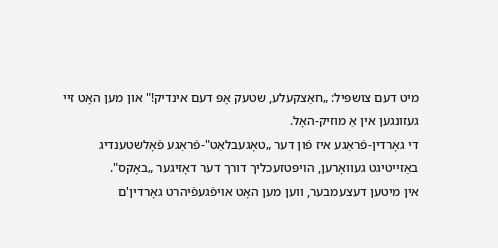מיט דעם צושפּיל: „חאַצקעלע, שטעק אָפּ דעם אינדיק!" און מען האָט זיי געזונגען אין אַ מוזיק-האָל.
די גאָרדין-פֿראַגע איז פֿון דער „טאָגעבלאַט"-פֿראַגע פֿאָלשטענדיג באַזייטיגט געוואָרען, הױפּטזעכליך דורך דער דאָזיגער „באָקס".
אין מיטען דעצעמבער, ווען מען האָט אױפֿגעפֿיהרט גאָרדין'ם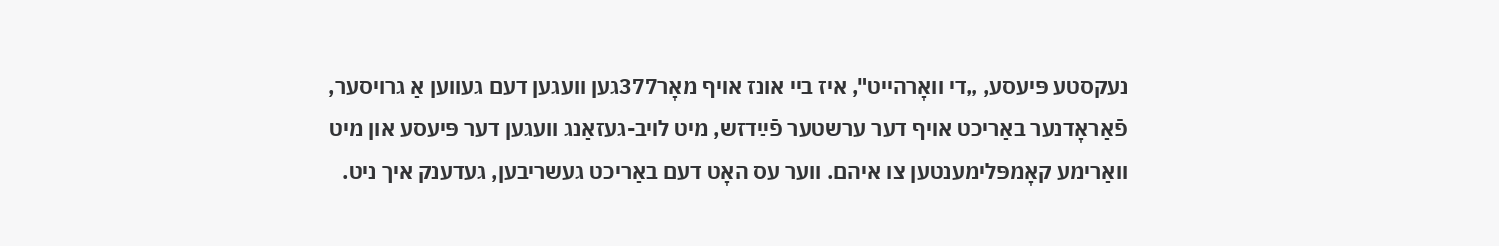נעקסטע פּיעסע, „די וואָרהייט", איז ביי אונז אױף מאָר377גען וועגען דעם געווען אַ גרויסער, פֿאַראָדנער באַריכט אױף דער ערשטער פֿײַדזש, מיט לױב-געזאַנג וועגען דער פּיעסע און מיט וואַרימע קאָמפּלימענטען צו איהם. ווער עס האָט דעם באַריכט געשריבען, געדענק איך ניט.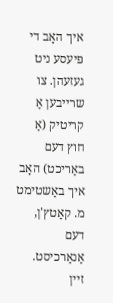איך האָב די פּיעסע ניט געזעהן. צו שרייבען אַ קריטיק (אַ חוץ דעם באַריכט) האָב איך באַשטימט מ. קאַטץ'ן, דעם אַנאַרכיסט. זיין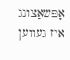אָפּשאַצונג איז געווען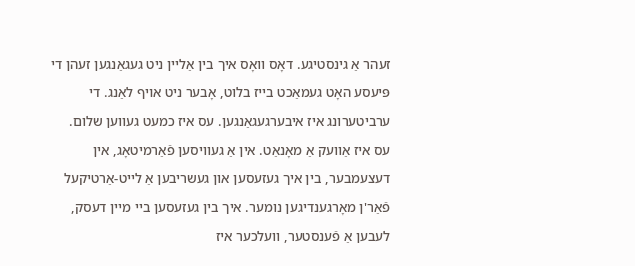זעהר אַ גינסטיגע. דאָס וואָס איך בין אַליין ניט געגאַנגען זעהן די פּיעסע האָט געמאַכט בייז בלוט, אָבער ניט אױף לאַנג. די ערביטערונג איז איבערגעגאַנגען. עס איז כמעט געווען שלום.
עס איז אַוועק אַ מאָנאַט. אין אַ געוויסען פֿאַרמיטאָג, אין דעצעמבער, בין איך געזעסען און געשריבען אַ לייט-אַרטיקעל פֿאַר'ן מאָרגענדיגען נומער. איך בין געזעסען ביי מיין דעסק, לעבען אַ פֿענסטער, וועלכער איז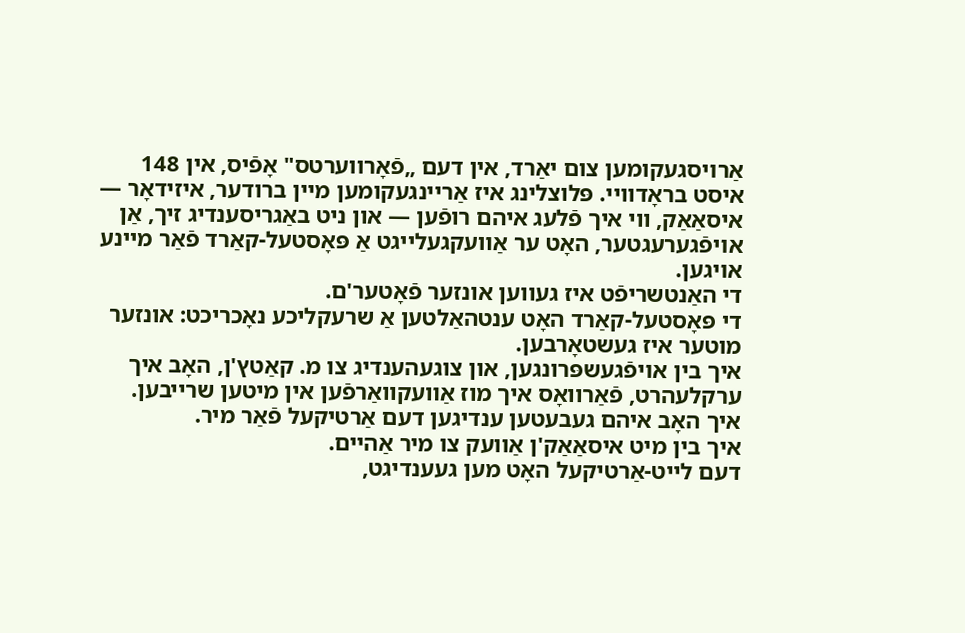אַרױסגעקומען צום יאַרד, אין דעם „פֿאָרווערטס" אָפֿיס, אין 148 איסט בראָדוויי. פּלוצלינג איז אַריינגעקומען מיין ברודער, איזידאָר — איסאַאַק, ווי איך פֿלעג איהם רופֿען — און ניט באַגריסענדיג זיך, אַן אױפֿגערעגטער, האָט ער אַװעקגעלייגט אַ פּאָסטעל-קאַרד פֿאַר מיינע אױגען.
די האַנטשריפֿט איז געווען אונזער פֿאָטער'ם.
די פּאָסטעל-קאַרד האָט ענטהאַלטען אַ שרעקליכע נאָכריכט: אונזער מוטער איז געשטאָרבען.
איך בין אױפֿגעשפּרונגען, און צוגעהענדיג צו מ. קאַטץ'ן, האָב איך ערקלעהרט, פֿאַרוואָס איך מוז אַװעקוואַרפֿען אין מיטען שרייבען. איך האָב איהם געבעטען ענדיגען דעם אַרטיקעל פֿאַר מיר.
איך בין מיט איסאַאַק'ן אַוועק צו מיר אַהיים.
דעם לייט-אַרטיקעל האָט מען געענדיגט,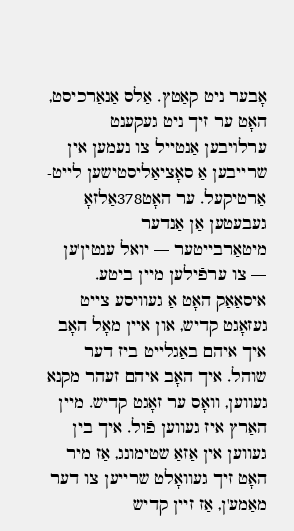אָבער ניט קאַטץ. אַלס אַנאַרכיסט, האָט ער זיך ניט געקענט ערלױבען אַנטייל צו נעמען אין שרייבען אַ סאָציאַליסטישען לייט-אַרטיקעל. ער האָט378אַלזאָ געבעטען אַן אַנדער מיטאַרבייטער — יואל ענטין'ען — צו ערפֿילען מיין ביטע.
איסאַאַק האָט אַ געוויסע צייט געזאָגט קדיש, און איין מאָל האָב איך איהם באַגלייט ביז דער שוהל. איך האָב איהם זעהר מקנא געווען, וואָס ער זאָגט קדיש. מיין האַרץ איז געווען פֿול. איך בין געווען אין אַזאַ שטימונג, אַז מיר האָט זיך געוואָלט שרייען צו דער מאַמע'ן, אַז זיין קדיש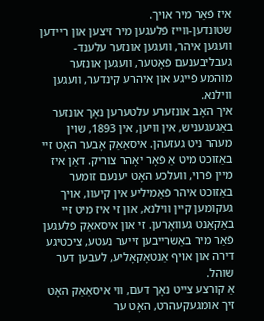איז פֿאַר מיר אױך.
שטונדען-ווייז פֿלעגען מיר זיצען און ריידען וועגען איהר, וועגען אונזער עלענד-געבליבענעם פֿאָטער, וועגען אונזער מוהמע פֿייגע און איהרע קינדער, וועגען ווילנא.
איך האָב אונזערע עלטערען נאָך אונזער באַגעגעניש, אין וויען, אין 1893, שױן מעהר ניט געזעהן. איסאַאַק אָבער האָט זיי באַזוכט מיט אַ פֿאָר יאָהר צוריק. דאַן איז מיין פֿרױ, וועלכע האָט יענעם זומער באַזוכט איהר פֿאַמיליע אין קיעוו, אױך געקומען קיין ווילנא, און זי איז מיט זיי באַקאַנט געוואָרען. זי און איסאאַק פֿלעגען פֿאַר מיר באַשרייבען זייער נעטע, ציכטיגע דירה און אױף אַנטאָקאָליע, לעבען דער שוהל.
אַ קורצע צייט נאָך דעם, ווי איסאַאַק האָט זיך אומגעקעהרט, האָט ער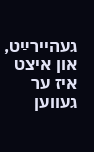געהיירײַט, און איצט איז ער געווען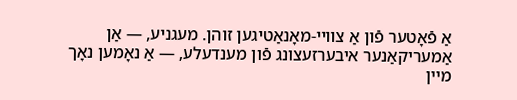אַ פֿאָטער פֿון אַ צוויי-מאָנאַטיגען זוהן. מעגניע, — אַן אַמעריקאַנער איבערזעצונג פֿון מענדעלע, — אַ נאָמען נאָך מיין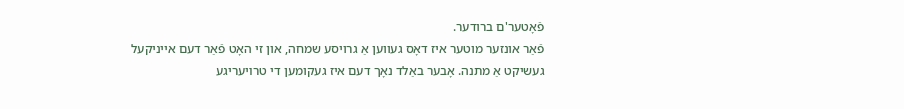פֿאָטער'ם ברודער.
פֿאַר אונזער מוטער איז דאָס געווען אַ גרויסע שמחה, און זי האָט פֿאַר דעם אייניקעל געשיקט אַ מתנה. אָבער באַלד נאָך דעם איז געקומען די טרױעריגע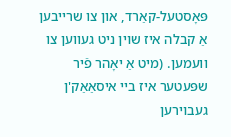פּאָסטעל-קאַרד, און צו שרייבען אַ קבלה איז שױן ניט געווען צו וועמען. (מיט אַ יאָהר פֿיר שפּעטער איז ביי איסאַאַק'ן געבױרען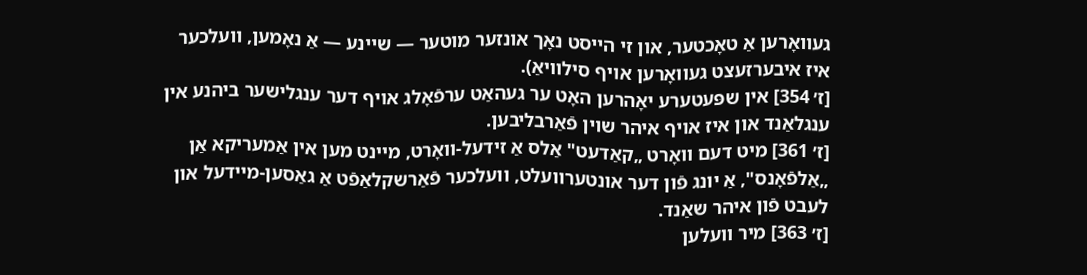געוואָרען אַ טאָכטער, און זי הייסט נאָך אונזער מוטער — שיינע — אַ נאָמען, וועלכער איז איבערזעצט געוואָרען אױף סילוויאַ).
[ז׳ 354] אין שפּעטערע יאָהרען האָט ער געהאַט ערפֿאָלג אױף דער ענגלישער ביהנע אין ענגלאַנד און איז אױף איהר שוין פֿאַרבליבען.
[ז׳ 361] מיט דעם וואָרט „קאַדעט" אַלס אַ זידעל-וואָרט, מיינט מען אין אַמעריקא אַן „אַלפֿאָנס", אַ יונג פֿון דער אונטערוועלט, וועלכער פֿאַרשקלאַפֿט אַ גאַסען-מיידעל און לעבט פֿון איהר שאַנד.
[ז׳ 363] מיר וועלען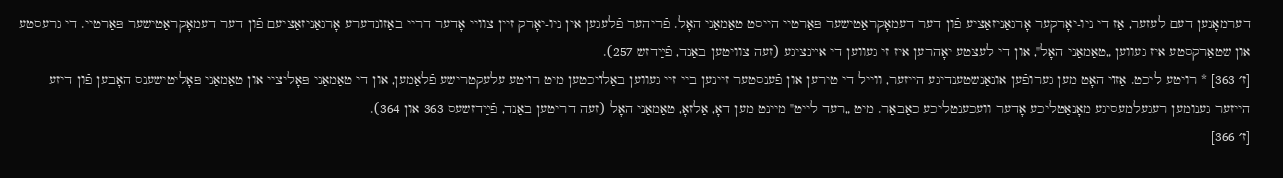דערמאָנען דעם לעזער, אַז די ניו-יאָרקער אָרגאַניזאַציע פֿון דער דעמאָקראַטישער פּאַרטיי הייסט טאַמאַני האָל. פֿריהער פֿלעגען אין ניו-יאָרק זיין צוויי אָדער דריי באַזונדערע אָרגאַניזאַציעם פֿון דער דעמאָקראַטישער פּאַרטיי. די גרעסטע און שטאַרקסטע איז געווען „טאַמאַני האָל", און די לעצטע יאָהרען איז זי געווען די אײנציגע (זעה צוויטען באַנד, פֿײַדזש 257).
[ז׳ 363] * רויטע ליכט. אַזױ האָט מען גערופֿען אונאַנשטענדיגע הייזער, ווייל די טירען און פֿענסטער זיינען ביי זיי געווען באַלױכטען מיט רױטע עלעקטרישע פֿלאַמען, און די טאַמאַני פּאָליציי און טאַמאַני פּאָליטישענס האָבען פֿון דיזע הייזער גענומען רעגעלמעסיגע מאָנאַטליכע אָדער וועכענטליכע כאַבאַר. מיט „רעד לייט" מיינט מען דאָ, אַלזאָ, טאַמאַני האָל (זעה דריטען באַנד, פֿײַדזשעס 363 און 364).
[ז׳ 366]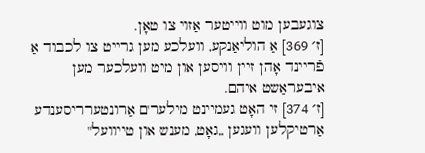צוגעבען מוט ווייטער אַזױ צו טאָן.
[ז׳ 369] אַ הוליאַנקע, וועלכע מען גרייט צו לכבוד אַ פֿריינד אָהן זיין וויסען און מיט וועלכער מען איבעראַשט איהם.
[ז׳ 374] זי האָט געמיינט מילער'ם אַרונטערריסענדע אַרטיקלען וועגען „גאָט, מענש און טייוועל"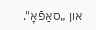און „סאַפֿאָ".